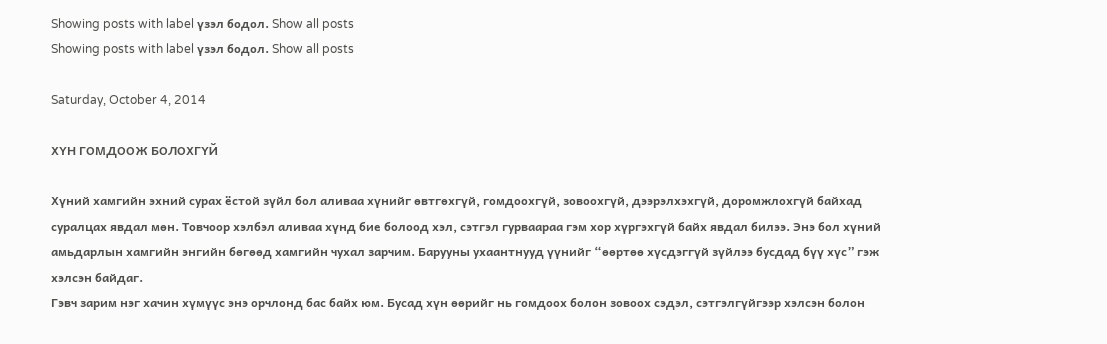Showing posts with label үзэл бодол. Show all posts
Showing posts with label үзэл бодол. Show all posts

Saturday, October 4, 2014

ХҮН ГОМДООЖ БОЛОХГҮЙ

Хүний хамгийн эхний сурах ёстой зүйл бол аливаа хүнийг өвтгөхгүй, гомдоохгүй, зовоохгүй, дээрэлхэхгүй, доромжлохгүй байхад суралцах явдал мөн. Товчоор хэлбэл аливаа хүнд бие болоод хэл, сэтгэл гурваараа гэм хор хүргэхгүй байх явдал билээ. Энэ бол хүний амьдарлын хамгийн энгийн бөгөөд хамгийн чухал зарчим. Барууны ухаантнууд үүнийг “өөртөө хүсдэггүй зүйлээ бусдад бүү хүс” гэж хэлсэн байдаг.
Гэвч зарим нэг хачин хүмүүс энэ орчлонд бас байх юм. Бусад хүн өөрийг нь гомдоох болон зовоох сэдэл, сэтгэлгүйгээр хэлсэн болон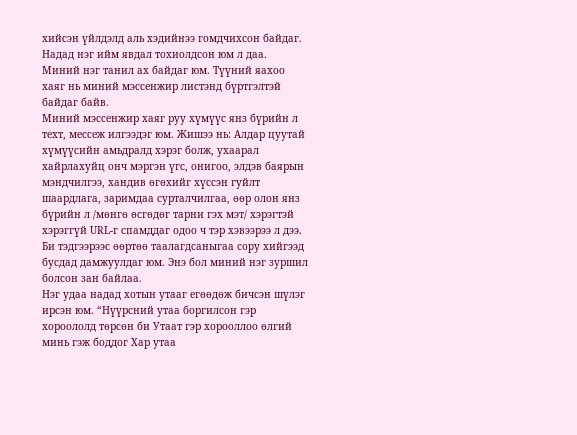хийсэн үйлдэлд аль хэдийнээ гомдчихсон байдаг. Надад нэг ийм явдал тохиолдсон юм л даа.
Миний нэг танил ах байдаг юм. Түүний яахоо хаяг нь миний мэссенжир листэнд бүртгэлтэй байдаг байв.
Миний мэссенжир хаяг руу хүмүүс янз бүрийн л техт, мессеж илгээдэг юм. Жишээ нь: Алдар цуутай хүмүүсийн амьдралд хэрэг болж, ухаарал хайрлахуйц онч мэргэн үгс, онигоо, элдэв баярын мэндчилгээ, хандив өгөхийг хүссэн гуйлт шаардлага, заримдаа сурталчилгаа, өөр олон янз бүрийн л /мөнгө өсгөдөг тарни гэх мэт/ хэрэгтэй хэрэггүй URL-г спамддаг одоо ч тэр хэвээрээ л дээ. Би тэдгээрээс өөртөө таалагдсаныгаа copy хийгээд бусдад дамжуулдаг юм. Энэ бол миний нэг зуршил болсон зан байлаа.
Нэг удаа надад хотын утааг егөөдөж бичсэн шүлэг ирсэн юм. “Нүүрсний утаа боргилсон гэр хороололд төрсөн би Утаат гэр хорооллоо өлгий минь гэж боддог Хар утаа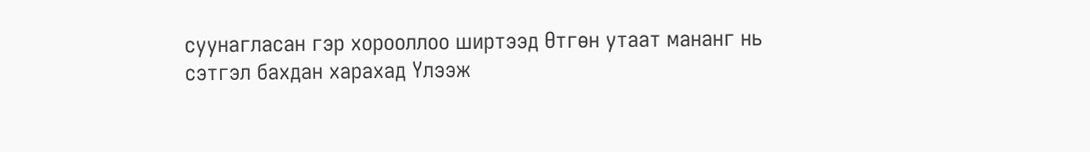суунагласан гэр хорооллоо ширтээд Өтгөн утаат мананг нь сэтгэл бахдан харахад Үлээж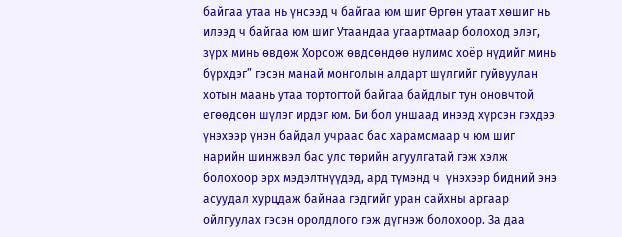байгаа утаа нь үнсээд ч байгаа юм шиг Өргөн утаат хөшиг нь илээд ч байгаа юм шиг Утаандаа угаартмаар болоход элэг, зүрх минь өвдөж Хорсож өвдсөндөө нулимс хоёр нүдийг минь бүрхдэг” гэсэн манай монголын алдарт шүлгийг гуйвуулан хотын маань утаа тортогтой байгаа байдлыг тун оновчтой егөөдсөн шүлэг ирдэг юм. Би бол уншаад инээд хүрсэн гэхдээ үнэхээр үнэн байдал учраас бас харамсмаар ч юм шиг нарийн шинжвэл бас улс төрийн агуулгатай гэж хэлж болохоор эрх мэдэлтнүүдэд, ард түмэнд ч  үнэхээр бидний энэ асуудал хурцдаж байнаа гэдгийг уран сайхны аргаар ойлгуулах гэсэн оролдлого гэж дүгнэж болохоор. За даа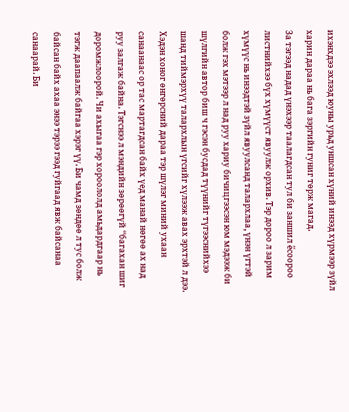ихэнхдээ эхлээд юуны урьд уншсан хүний инээд хүрмээр зүйл харин дараа нь бага зэргийн гуниг төрж магад.
За тэгээд надад үнэхээр таалагдсан тул би заншил ёсоороо листнийхээ бүх хүмүүст явуулж орхив. Тэр дороо л зарим хүмүүс нь инээдтэй зүйл явуулсанд талархлаа, үнэн үгтэй болж гэх мэтээр л над руу хариу бичицгээсэн юм мэдээж би шүлгийн автор биш ч гэсэн бусдад түүнийг түгээснийхээ шанд тиймэрхүү талархлын үгсийг хүлээж авах эрхтэй л дээ.
Хэдэн хоног өнгөрсний дараа тэр шүлэг миний ухаан санаанаас ор тас мартагдсан байх үед манай нөгөө ах над руу залгаж байна. Тэгснээ л мэндийн зөрөөгүй “багахан шиг доромжлоорой. Чи ахыгаа гэр хороололд амьдардгаар нь тэгж даапаалж байгаа хэрэг үү. Би чамд зөндөө л тус болж байсан байх ахаа энээ тэрээ гээд гуйгаад явж байсанаа санаарай. Би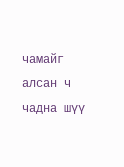чамайг алсан ч чадна шүү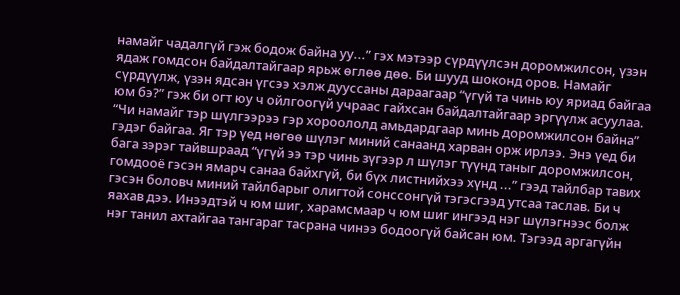намайг чадалгүй гэж бодож байна уу...” гэх мэтээр сүрдүүлсэн доромжилсон, үзэн ядаж гомдсон байдалтайгаар ярьж өглөө дөө. Би шууд шоконд оров. Намайг сүрдүүлж, үзэн ядсан үгсээ хэлж дууссаны дараагаар “үгүй та чинь юу яриад байгаа юм бэ?” гэж би огт юу ч ойлгоогүй учраас гайхсан байдалтайгаар эргүүлж асуулаа. “Чи намайг тэр шүлгээрээ гэр хороололд амьдардгаар минь доромжилсон байна” гэдэг байгаа. Яг тэр үед нөгөө шүлэг миний санаанд харван орж ирлээ. Энэ үед би бага зэрэг тайвшраад “үгүй ээ тэр чинь зүгээр л шүлэг түүнд таныг доромжилсон, гомдооё гэсэн ямарч санаа байхгүй, би бүх листнийхээ хүнд ...” гээд тайлбар тавих гэсэн боловч миний тайлбарыг олигтой сонссонгүй тэгэсгээд утсаа таслав. Би ч яахав дээ. Инээдтэй ч юм шиг, харамсмаар ч юм шиг ингээд нэг шүлэгнээс болж нэг танил ахтайгаа тангараг тасрана чинээ бодоогүй байсан юм. Тэгээд аргагүйн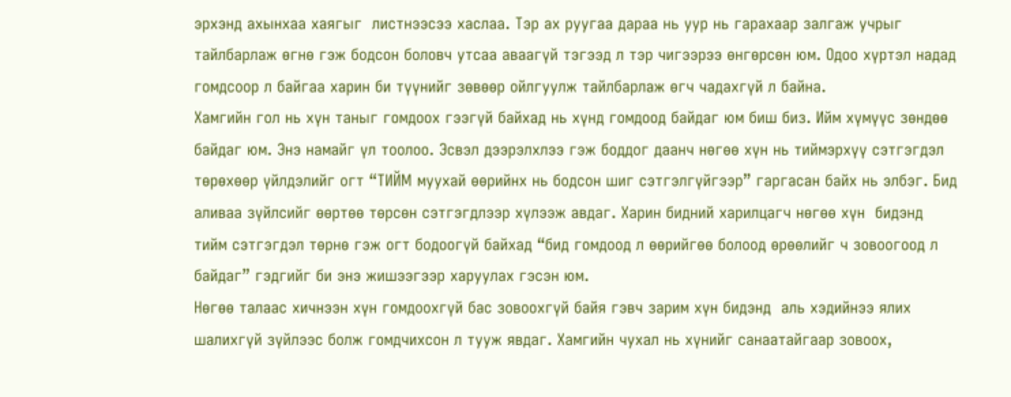эрхэнд ахынхаа хаягыг  листнээсээ хаслаа. Тэр ах руугаа дараа нь уур нь гарахаар залгаж учрыг тайлбарлаж өгнө гэж бодсон боловч утсаа аваагүй тэгээд л тэр чигээрээ өнгөрсөн юм. Одоо хүртэл надад гомдсоор л байгаа харин би түүнийг зөвөөр ойлгуулж тайлбарлаж өгч чадахгүй л байна.
Хамгийн гол нь хүн таныг гомдоох гээгүй байхад нь хүнд гомдоод байдаг юм биш биз. Ийм хүмүүс зөндөө байдаг юм. Энэ намайг үл тоолоо. Эсвэл дээрэлхлээ гэж боддог даанч нөгөө хүн нь тиймэрхүү сэтгэгдэл төрөхөөр үйлдэлийг огт “ТИЙМ муухай өөрийнх нь бодсон шиг сэтгэлгүйгээр” гаргасан байх нь элбэг. Бид аливаа зүйлсийг өөртөө төрсөн сэтгэгдлээр хүлээж авдаг. Харин бидний харилцагч нөгөө хүн  бидэнд тийм сэтгэгдэл төрнө гэж огт бодоогүй байхад “бид гомдоод л өөрийгөө болоод өрөөлийг ч зовоогоод л байдаг” гэдгийг би энэ жишээгээр харуулах гэсэн юм.
Нөгөө талаас хичнээн хүн гомдоохгүй бас зовоохгүй байя гэвч зарим хүн бидэнд  аль хэдийнээ ялих шалихгүй зүйлээс болж гомдчихсон л тууж явдаг. Хамгийн чухал нь хүнийг санаатайгаар зовоох,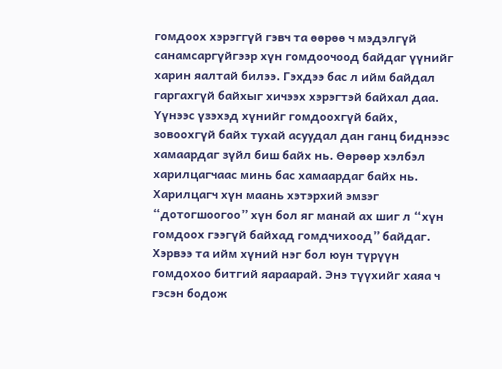гомдоох хэрэггүй гэвч та өөрөө ч мэдэлгүй санамсаргүйгээр хүн гомдоочоод байдаг үүнийг харин яалтай билээ. Гэхдээ бас л ийм байдал гаргахгүй байхыг хичээх хэрэгтэй байхал даа.
Үүнээс үзэхэд хүнийг гомдоохгүй байх, зовоохгүй байх тухай асуудал дан ганц биднээс хамаардаг зүйл биш байх нь. Өөрөөр хэлбэл харилцагчаас минь бас хамаардаг байх нь. Харилцагч хүн маань хэтэрхий эмзэг “дотогшоогоо” хүн бол яг манай ах шиг л “хүн гомдоох гээгүй байхад гомдчихоод” байдаг. Хэрвээ та ийм хүний нэг бол юун түрүүн гомдохоо битгий яараарай. Энэ түүхийг хаяа ч гэсэн бодож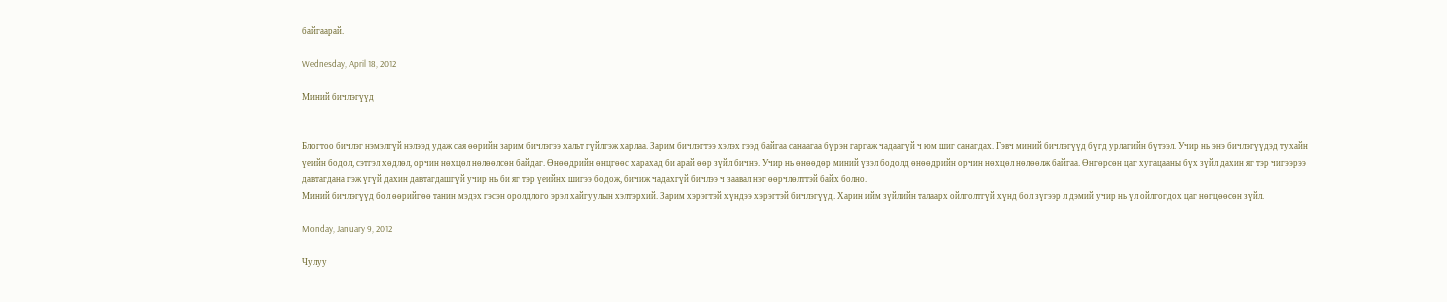байгаарай.

Wednesday, April 18, 2012

Миний бичлэгүүд


Блогтоо бичлэг нэмэлгүй нэлээд удаж сая өөрийн зарим бичлэгээ хальт гүйлгэж харлаа. Зарим бичлэгтээ хэлэх гээд байгаа санаагаа бүрэн гаргаж чадаагүй ч юм шиг санагдах. Гэвч миний бичлэгүүд бүгд урлагийн бүтээл. Учир нь энэ бичлэгүүдэд тухайн үеийн бодол, сэтгэл хөдлөл, орчин нөхцөл нөлөөлсөн байдаг. Өнөөдрийн өнцгөөс харахад би арай өөр зүйл бичнэ. Учир нь өнөөдөр миний үзэл бодолд өнөөдрийн орчин нөхцөл нөлөөлж байгаа. Өнгөрсөн цаг хугацааны бүх зүйл дахин яг тэр чигээрээ давтагдана гэж үгүй дахин давтагдашгүй учир нь би яг тэр үеийнх шигээ бодож, бичиж чадахгүй бичлээ ч заавал нэг өөрчлөлттэй байх болно.
Миний бичлэгүүд бол өөрийгөө танин мэдэх гэсэн оролдлого эрэл хайгуулын хэлтэрхий. Зарим хэрэгтэй хүндээ хэрэгтэй бичлэгүүд. Харин ийм зүйлийн талаарх ойлголтгүй хүнд бол зүгээр л дэмий учир нь үл ойлгогдох цаг нөгцөөсөн зүйл.

Monday, January 9, 2012

Чулуу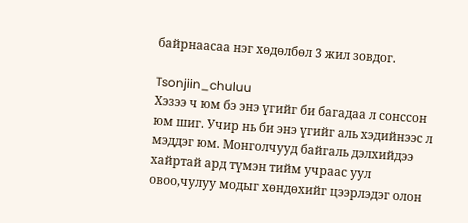байрнаасаа нэг хөдөлбөл 3 жил зовдог.

Tsonjiin_chuluu
Хэзээ ч юм бэ энэ үгийг би багадаа л сонссон юм шиг. Учир нь би энэ үгийг аль хэдийнээс л мэддэг юм. Монголчууд байгаль дэлхийдээ хайртай ард түмэн тийм учраас уул овоо,чулуу модыг хөндөхийг цээрлэдэг олон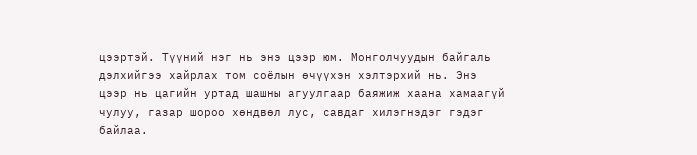цээртэй. Түүний нэг нь энэ цээр юм. Монголчуудын байгаль дэлхийгээ хайрлах том соёлын өчүүхэн хэлтэрхий нь. Энэ цээр нь цагийн уртад шашны агуулгаар баяжиж хаана хамаагүй чулуу, газар шороо хөндвөл лус, савдаг хилэгнэдэг гэдэг байлаа.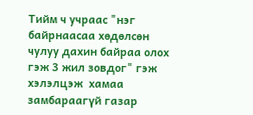Тийм ч учраас "нэг байрнаасаа хөдөлсөн чулуу дахин байраа олох гэж 3 жил зовдог" гэж хэлэлцэж  хамаа замбараагүй газар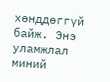хөнддөггүй байж. Энэ уламжлал миний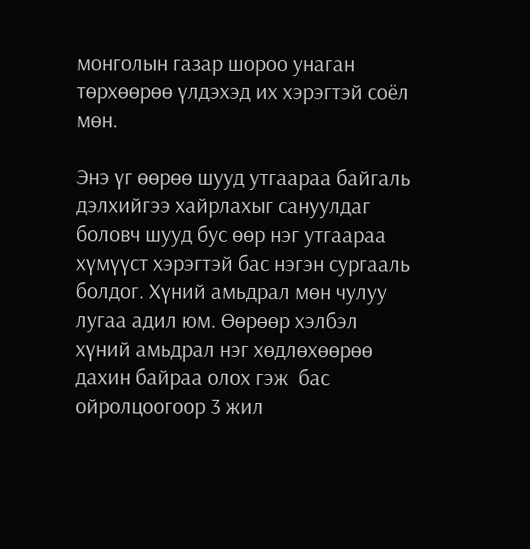монголын газар шороо унаган төрхөөрөө үлдэхэд их хэрэгтэй соёл мөн.

Энэ үг өөрөө шууд утгаараа байгаль дэлхийгээ хайрлахыг сануулдаг боловч шууд бус өөр нэг утгаараа хүмүүст хэрэгтэй бас нэгэн сургааль болдог. Хүний амьдрал мөн чулуу лугаа адил юм. Өөрөөр хэлбэл хүний амьдрал нэг хөдлөхөөрөө дахин байраа олох гэж  бас ойролцоогоор 3 жил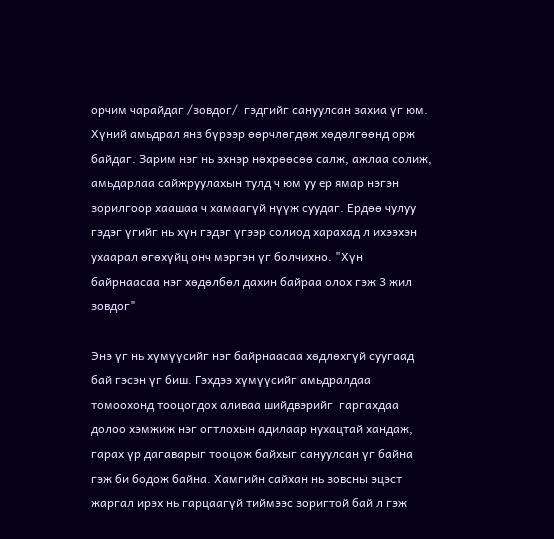орчим чарайдаг /зовдог/  гэдгийг сануулсан захиа үг юм. Хүний амьдрал янз бүрээр өөрчлөгдөж хөдөлгөөнд орж байдаг. Зарим нэг нь эхнэр нөхрөөсөө салж, ажлаа солиж, амьдарлаа сайжруулахын тулд ч юм уу ер ямар нэгэн зорилгоор хаашаа ч хамаагүй нүүж суудаг. Ердөө чулуу гэдэг үгийг нь хүн гэдэг үгээр солиод харахад л ихээхэн ухаарал өгөхүйц онч мэргэн үг болчихно. "Хүн байрнаасаа нэг хөдөлбөл дахин байраа олох гэж 3 жил зовдог"

Энэ үг нь хүмүүсийг нэг байрнаасаа хөдлөхгүй суугаад бай гэсэн үг биш. Гэхдээ хүмүүсийг амьдралдаа томоохонд тооцогдох аливаа шийдвэрийг  гаргахдаа долоо хэмжиж нэг огтлохын адилаар нухацтай хандаж, гарах үр дагаварыг тооцож байхыг сануулсан үг байна гэж би бодож байна. Хамгийн сайхан нь зовсны эцэст жаргал ирэх нь гарцаагүй тиймээс зоригтой бай л гэж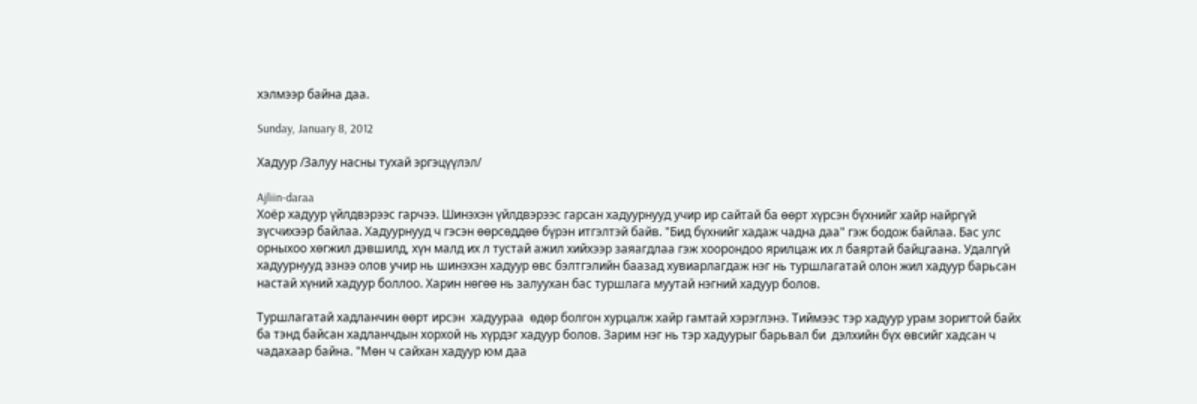хэлмээр байна даа.

Sunday, January 8, 2012

Хадуур /Залуу насны тухай эргэцүүлэл/

Ajliin-daraa
Хоёр хадуур үйлдвэрээс гарчээ. Шинэхэн үйлдвэрээс гарсан хадуурнууд учир ир сайтай ба өөрт хүрсэн бүхнийг хайр найргүй зүсчихээр байлаа. Хадуурнууд ч гэсэн өөрсөддөө бүрэн итгэлтэй байв. "Бид бүхнийг хадаж чадна даа" гэж бодож байлаа. Бас улс орныхоо хөгжил дэвшилд, хүн малд их л тустай ажил хийхээр заяагдлаа гэж хоорондоо ярилцаж их л баяртай байцгаана. Удалгүй хадуурнууд эзнээ олов учир нь шинэхэн хадуур өвс бэлтгэлийн баазад хувиарлагдаж нэг нь туршлагатай олон жил хадуур барьсан настай хүний хадуур боллоо. Харин нөгөө нь залуухан бас туршлага муутай нэгний хадуур болов.

Туршлагатай хадланчин өөрт ирсэн  хадуураа  өдөр болгон хурцалж хайр гамтай хэрэглэнэ. Тиймээс тэр хадуур урам зоригтой байх ба тэнд байсан хадланчдын хорхой нь хүрдэг хадуур болов. Зарим нэг нь тэр хадуурыг барьвал би  дэлхийн бүх өвсийг хадсан ч чадахаар байна. "Мөн ч сайхан хадуур юм даа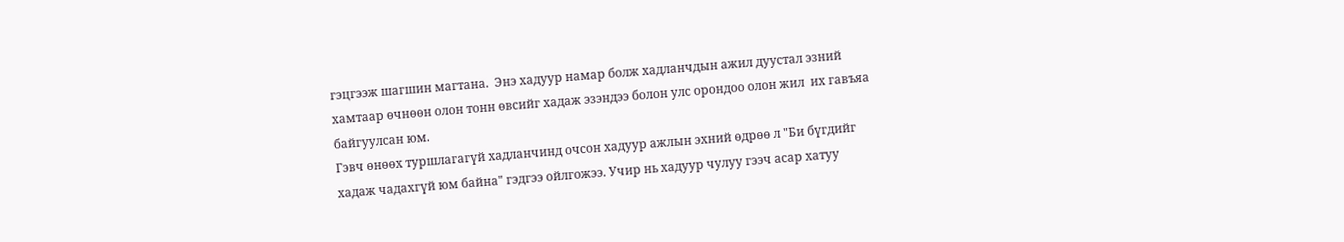гэцгээж шагшин магтана.  Энэ хадуур намар болж хадланчдын ажил дуустал эзний хамтаар өчнөөн олон тонн өвсийг хадаж эзэндээ болон улс орондоо олон жил  их гавъяа байгуулсан юм.
Гэвч өнөөх туршлагагүй хадланчинд очсон хадуур ажлын эхний өдрөө л "Би бүгдийг хадаж чадахгүй юм байна" гэдгээ ойлгожээ. Учир нь хадуур чулуу гээч асар хатуу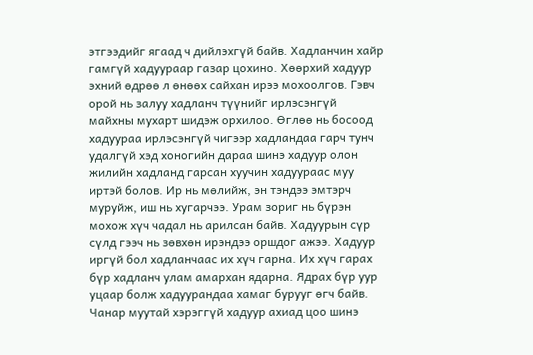этгээдийг ягаад ч дийлэхгүй байв. Хадланчин хайр гамгүй хадуураар газар цохино. Хөөрхий хадуур эхний өдрөө л өнөөх сайхан ирээ мохоолгов. Гэвч орой нь залуу хадланч түүнийг ирлэсэнгүй майхны мухарт шидэж орхилоо. Өглөө нь босоод хадуураа ирлэсэнгүй чигээр хадландаа гарч тунч удалгүй хэд хоногийн дараа шинэ хадуур олон жилийн хадланд гарсан хуучин хадуураас муу иртэй болов. Ир нь мөлийж, эн тэндээ эмтэрч муруйж, иш нь хугарчээ. Урам зориг нь бүрэн мохож хүч чадал нь арилсан байв. Хадуурын сүр сүлд гээч нь зөвхөн ирэндээ оршдог ажээ. Хадуур иргүй бол хадланчаас их хүч гарна. Их хүч гарах бүр хадланч улам амархан ядарна. Ядрах бүр уур уцаар болж хадуурандаа хамаг бурууг өгч байв. Чанар муутай хэрэггүй хадуур ахиад цоо шинэ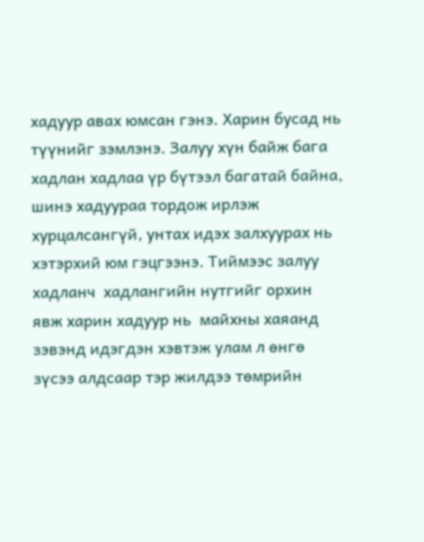хадуур авах юмсан гэнэ. Харин бусад нь түүнийг зэмлэнэ. Залуу хүн байж бага хадлан хадлаа үр бүтээл багатай байна, шинэ хадуураа тордож ирлэж хурцалсангүй, унтах идэх залхуурах нь хэтэрхий юм гэцгээнэ. Тиймээс залуу хадланч  хадлангийн нутгийг орхин явж харин хадуур нь  майхны хаяанд зэвэнд идэгдэн хэвтэж улам л өнгө зүсээ алдсаар тэр жилдээ төмрийн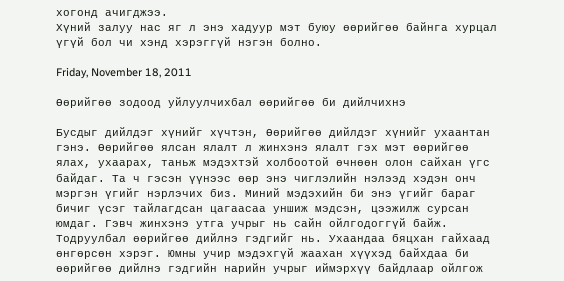хогонд ачигджээ.
Хүний залуу нас яг л энэ хадуур мэт буюу өөрийгөө байнга хурцал үгүй бол чи хэнд хэрэггүй нэгэн болно.

Friday, November 18, 2011

Өөрийгөө зодоод уйлуулчихбал өөрийгөө би дийлчихнэ

Бусдыг дийлдэг хүнийг хүчтэн, Өөрийгөө дийлдэг хүнийг ухаантан гэнэ. Өөрийгөө ялсан ялалт л жинхэнэ ялалт гэх мэт өөрийгөө ялах, ухаарах, таньж мэдэхтэй холбоотой өчнөөн олон сайхан үгс байдаг. Та ч гэсэн үүнээс өөр энэ чиглэлийн нэлээд хэдэн онч мэргэн үгийг нэрлэчих биз. Миний мэдэхийн би энэ үгийг бараг бичиг үсэг тайлагдсан цагаасаа уншиж мэдсэн, цээжилж сурсан юмдаг. Гэвч жинхэнэ утга учрыг нь сайн ойлгодоггүй байж. Тодруулбал өөрийгөө дийлнэ гэдгийг нь. Ухаандаа бяцхан гайхаад өнгөрсөн хэрэг. Юмны учир мэдэхгүй жаахан хүүхэд байхдаа би өөрийгөө дийлнэ гэдгийн нарийн учрыг иймэрхүү байдлаар ойлгож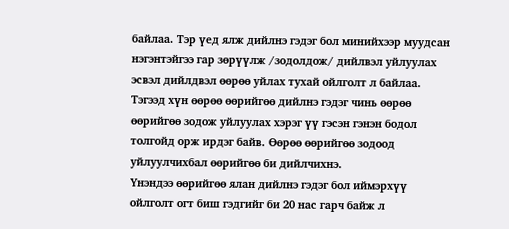байлаа. Тэр үед ялж дийлнэ гэдэг бол минийхээр муудсан нэгэнтэйгээ гар зөрүүлж /зодолдож/ дийлвэл уйлуулах эсвэл дийлдвэл өөрөө уйлах тухай ойлголт л байлаа. Тэгээд хүн өөрөө өөрийгөө дийлнэ гэдэг чинь өөрөө өөрийгөө зодож уйлуулах хэрэг үү гэсэн гэнэн бодол толгойд орж ирдэг байв. Өөрөө өөрийгөө зодоод уйлуулчихбал өөрийгөө би дийлчихнэ.
Үнэндээ өөрийгөө ялан дийлнэ гэдэг бол иймэрхүү ойлголт огт биш гэдгийг би 20 нас гарч байж л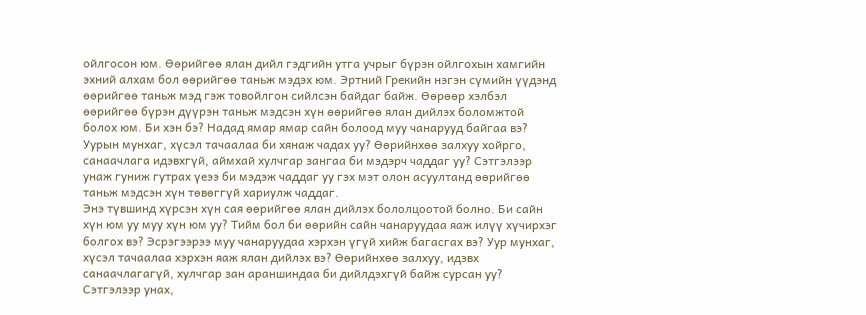ойлгосон юм. Өөрийгөө ялан дийл гэдгийн утга учрыг бүрэн ойлгохын хамгийн эхний алхам бол өөрийгөө таньж мэдэх юм. Эртний Грекийн нэгэн сүмийн үүдэнд өөрийгөө таньж мэд гэж товойлгон сийлсэн байдаг байж. Өөрөөр хэлбэл өөрийгөө бүрэн дүүрэн таньж мэдсэн хүн өөрийгөө ялан дийлэх боломжтой болох юм. Би хэн бэ? Надад ямар ямар сайн болоод муу чанарууд байгаа вэ? Уурын мунхаг, хүсэл тачаалаа би хянаж чадах уу? Өөрийнхөө залхуу хойрго, санаачлага идэвхгүй, аймхай хулчгар зангаа би мэдэрч чаддаг уу? Сэтгэлээр унаж гуниж гутрах үеээ би мэдэж чаддаг уу гэх мэт олон асуултанд өөрийгөө таньж мэдсэн хүн төвөггүй хариулж чаддаг.
Энэ түвшинд хүрсэн хүн сая өөрийгөө ялан дийлэх бололцоотой болно. Би сайн хүн юм уу муу хүн юм уу? Тийм бол би өөрийн сайн чанаруудаа яаж илүү хүчирхэг болгох вэ? Эсрэгээрээ муу чанаруудаа хэрхэн үгүй хийж багасгах вэ? Уур мунхаг, хүсэл тачаалаа хэрхэн яаж ялан дийлэх вэ? Өөрийнхөө залхуу, идэвх санаачлагагүй, хулчгар зан араншиндаа би дийлдэхгүй байж сурсан уу? Сэтгэлээр унах,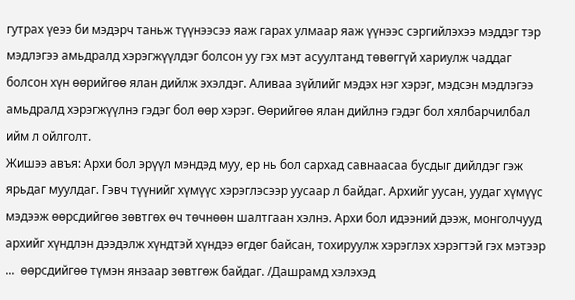гутрах үеээ би мэдэрч таньж түүнээсээ яаж гарах улмаар яаж үүнээс сэргийлэхээ мэддэг тэр мэдлэгээ амьдралд хэрэгжүүлдэг болсон уу гэх мэт асуултанд төвөггүй хариулж чаддаг болсон хүн өөрийгөө ялан дийлж эхэлдэг. Аливаа зүйлийг мэдэх нэг хэрэг, мэдсэн мэдлэгээ амьдралд хэрэгжүүлнэ гэдэг бол өөр хэрэг. Өөрийгөө ялан дийлнэ гэдэг бол хялбарчилбал ийм л ойлголт.
Жишээ авъя: Архи бол эрүүл мэндэд муу, ер нь бол сархад савнаасаа бусдыг дийлдэг гэж ярьдаг муулдаг. Гэвч түүнийг хүмүүс хэрэглэсээр уусаар л байдаг. Архийг уусан, уудаг хүмүүс мэдээж өөрсдийгөө зөвтгөх өч төчнөөн шалтгаан хэлнэ. Архи бол идээний дээж, монголчууд архийг хүндлэн дээдэлж хүндтэй хүндээ өгдөг байсан, тохируулж хэрэглэх хэрэгтэй гэх мэтээр ...  өөрсдийгөө түмэн янзаар зөвтгөж байдаг. /Дашрамд хэлэхэд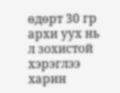өдөрт 30 гр архи уух нь л зохистой хэрэглээ харин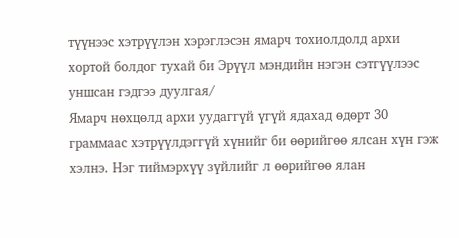түүнээс хэтрүүлэн хэрэглэсэн ямарч тохиолдолд архи хортой болдог тухай би Эрүүл мэндийн нэгэн сэтгүүлээс уншсан гэдгээ дуулгая/
Ямарч нөхцөлд архи уудаггүй үгүй ядахад өдөрт 30 граммаас хэтрүүлдэггүй хүнийг би өөрийгөө ялсан хүн гэж хэлнэ. Нэг тиймэрхүү зүйлийг л өөрийгөө ялан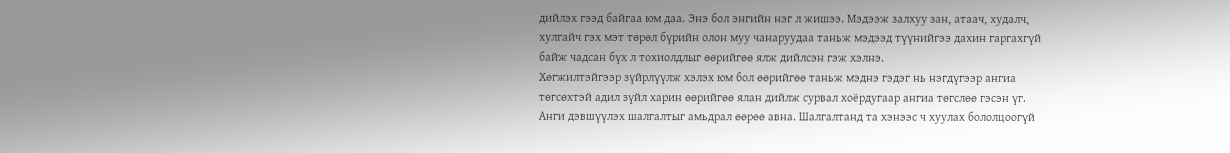дийлэх гээд байгаа юм даа. Энэ бол энгийн нэг л жишээ. Мэдээж залхуу зан, атаач, худалч, хулгайч гэх мэт төрөл бүрийн олон муу чанаруудаа таньж мэдээд түүнийгээ дахин гаргахгүй байж чадсан бүх л тохиолдлыг өөрийгөө ялж дийлсэн гэж хэлнэ.
Хөгжилтэйгээр зүйрлүүлж хэлэх юм бол өөрийгөө таньж мэднэ гэдэг нь нэгдүгээр ангиа төгсөхтэй адил зүйл харин өөрийгөө ялан дийлж сурвал хоёрдугаар ангиа төгслөө гэсэн үг. Анги дэвшүүлэх шалгалтыг амьдрал өөрөө авна. Шалгалтанд та хэнээс ч хуулах бололцоогүй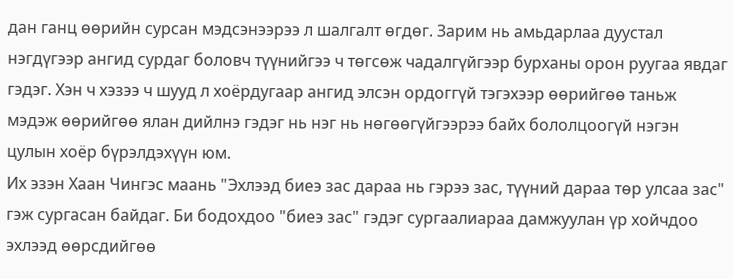дан ганц өөрийн сурсан мэдсэнээрээ л шалгалт өгдөг. Зарим нь амьдарлаа дуустал нэгдүгээр ангид сурдаг боловч түүнийгээ ч төгсөж чадалгүйгээр бурханы орон руугаа явдаг гэдэг. Хэн ч хэзээ ч шууд л хоёрдугаар ангид элсэн ордоггүй тэгэхээр өөрийгөө таньж мэдэж өөрийгөө ялан дийлнэ гэдэг нь нэг нь нөгөөгүйгээрээ байх бололцоогүй нэгэн цулын хоёр бүрэлдэхүүн юм.
Их эзэн Хаан Чингэс маань "Эхлээд биеэ зас дараа нь гэрээ зас, түүний дараа төр улсаа зас" гэж сургасан байдаг. Би бодохдоо "биеэ зас" гэдэг сургаалиараа дамжуулан үр хойчдоо эхлээд өөрсдийгөө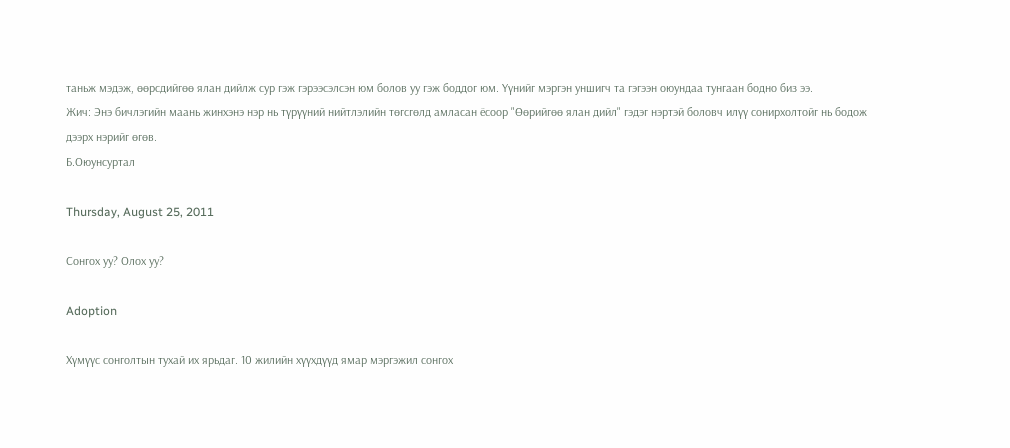таньж мэдэж, өөрсдийгөө ялан дийлж сур гэж гэрээсэлсэн юм болов уу гэж боддог юм. Үүнийг мэргэн уншигч та гэгээн оюундаа тунгаан бодно биз ээ.
Жич: Энэ бичлэгийн маань жинхэнэ нэр нь түрүүний нийтлэлийн төгсгөлд амласан ёсоор "Өөрийгөө ялан дийл" гэдэг нэртэй боловч илүү сонирхолтойг нь бодож дээрх нэрийг өгөв.
Б.Оюунсуртал

Thursday, August 25, 2011

Сонгох уу? Олох уу?

Adoption

Хүмүүс сонголтын тухай их ярьдаг. 10 жилийн хүүхдүүд ямар мэргэжил сонгох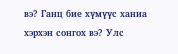вэ? Ганц бие хүмүүс ханиа хэрхэн сонгох вэ? Улс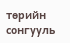төрийн сонгууль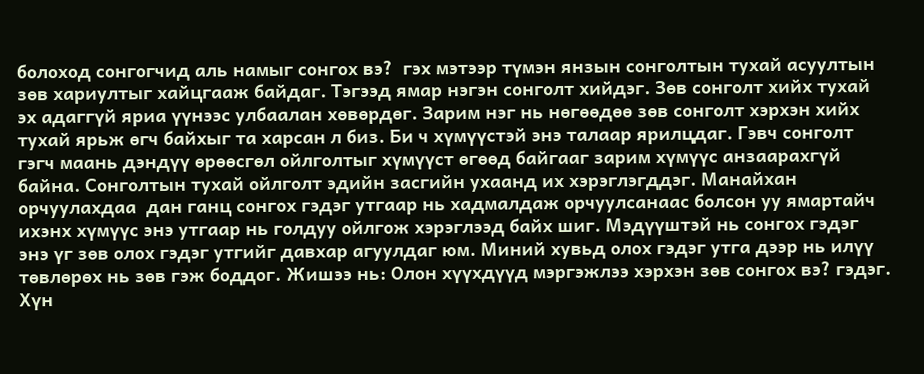болоход сонгогчид аль намыг сонгох вэ?  гэх мэтээр түмэн янзын сонголтын тухай асуултын зөв хариултыг хайцгааж байдаг. Тэгээд ямар нэгэн сонголт хийдэг. Зөв сонголт хийх тухай эх адаггүй яриа үүнээс улбаалан хөвөрдөг. Зарим нэг нь нөгөөдөө зөв сонголт хэрхэн хийх тухай ярьж өгч байхыг та харсан л биз. Би ч хүмүүстэй энэ талаар ярилцдаг. Гэвч сонголт гэгч маань дэндүү өрөөсгөл ойлголтыг хүмүүст өгөөд байгааг зарим хүмүүс анзаарахгүй байна. Сонголтын тухай ойлголт эдийн засгийн ухаанд их хэрэглэгддэг. Манайхан орчуулахдаа  дан ганц сонгох гэдэг утгаар нь хадмалдаж орчуулсанаас болсон уу ямартайч ихэнх хүмүүс энэ утгаар нь голдуу ойлгож хэрэглээд байх шиг. Мэдүүштэй нь сонгох гэдэг энэ үг зөв олох гэдэг утгийг давхар агуулдаг юм. Миний хувьд олох гэдэг утга дээр нь илүү төвлөрөх нь зөв гэж боддог. Жишээ нь: Олон хүүхдүүд мэргэжлээ хэрхэн зөв сонгох вэ? гэдэг. Хүн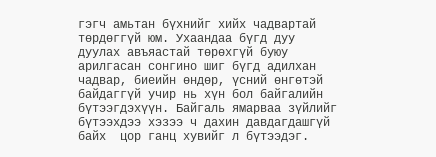гэгч амьтан бүхнийг хийх чадвартай төрдөггүй юм. Ухаандаа бүгд дуу дуулах авъяастай төрөхгүй буюу арилгасан сонгино шиг бүгд адилхан чадвар, биеийн өндөр, үсний өнгөтэй байдаггүй учир нь хүн бол байгалийн бүтээгдэхүүн. Байгаль ямарваа зүйлийг бүтээхдээ хэзээ ч дахин давдагдашгүй байх  цор ганц хувийг л бүтээдэг.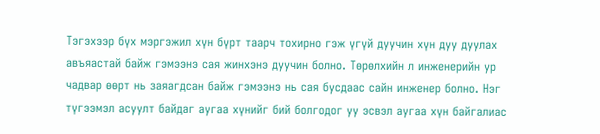Тэгэхээр бүх мэргэжил хүн бүрт таарч тохирно гэж үгүй дуучин хүн дуу дуулах авъяастай байж гэмээнэ сая жинхэнэ дуучин болно. Төрөлхийн л инженерийн ур чадвар өөрт нь заяагдсан байж гэмээнэ нь сая бусдаас сайн инженер болно. Нэг түгээмэл асуулт байдаг аугаа хүнийг бий болгодог уу эсвэл аугаа хүн байгалиас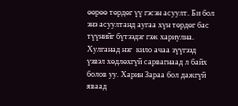өөрөө төрдөг үү гэсэн асуулт. Би бол энэ асуултанд аугаа хүн төрдөг бас түүнийг бүтээдэг гэж хариулна. Хулганад нэг  кило ачаа зүүгээд үзвэл хөдлөхгүй сарвагнаад л байх болов уу. Харин Зараа бол дажгүй яваад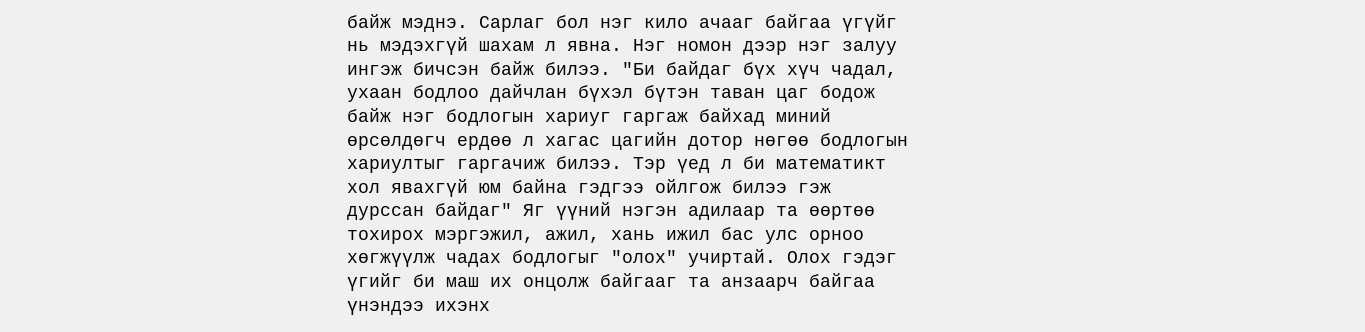байж мэднэ. Сарлаг бол нэг кило ачааг байгаа үгүйг нь мэдэхгүй шахам л явна. Нэг номон дээр нэг залуу ингэж бичсэн байж билээ. "Би байдаг бүх хүч чадал, ухаан бодлоо дайчлан бүхэл бүтэн таван цаг бодож байж нэг бодлогын хариуг гаргаж байхад миний өрсөлдөгч ердөө л хагас цагийн дотор нөгөө бодлогын хариултыг гаргачиж билээ. Тэр үед л би математикт  хол явахгүй юм байна гэдгээ ойлгож билээ гэж дурссан байдаг" Яг үүний нэгэн адилаар та өөртөө тохирох мэргэжил, ажил, хань ижил бас улс орноо хөгжүүлж чадах бодлогыг "олох" учиртай. Олох гэдэг үгийг би маш их онцолж байгааг та анзаарч байгаа үнэндээ ихэнх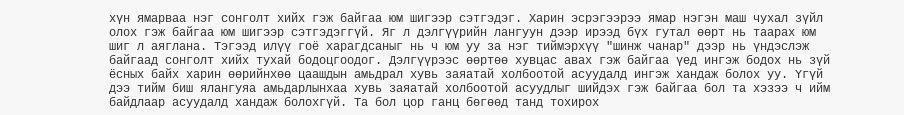хүн ямарваа нэг сонголт хийх гэж байгаа юм шигээр сэтгэдэг. Харин эсрэгээрээ ямар нэгэн маш чухал зүйл олох гэж байгаа юм шигээр сэтгэдэггүй. Яг л дэлгүүрийн лангуун дээр ирээд бүх гутал өөрт нь таарах юм шиг л аяглана. Тэгээд илүү гоё харагдсаныг нь ч юм уу за нэг тиймэрхүү "шинж чанар" дээр нь үндэслэж байгаад сонголт хийх тухай бодоцгоодог. Дэлгүүрээс өөртөө хувцас авах гэж байгаа үед ингэж бодох нь зүй ёсных байх харин өөрийнхөө цаашдын амьдрал хувь заяатай холбоотой асуудалд ингэж хандаж болох уу. Үгүй дээ тийм биш ялангуяа амьдарлынхаа хувь заяатай холбоотой асуудлыг шийдэх гэж байгаа бол та хэзээ ч ийм байдлаар асуудалд хандаж болохгүй. Та бол цор ганц бөгөөд танд тохирох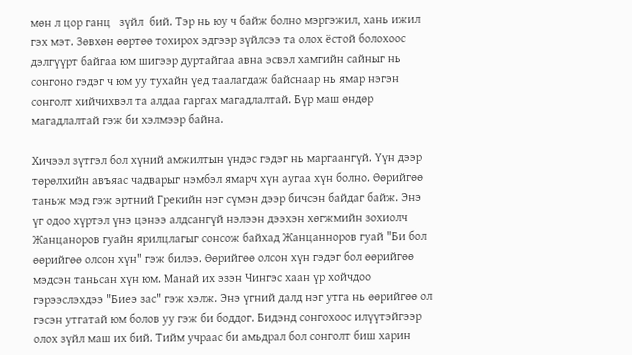мөн л цор ганц   зүйл  бий. Тэр нь юу ч байж болно мэргэжил, хань ижил гэх мэт. Зөвхөн өөртөө тохирох эдгээр зүйлсээ та олох ёстой болохоос дэлгүүрт байгаа юм шигээр дуртайгаа авна эсвэл хамгийн сайныг нь сонгоно гэдэг ч юм уу тухайн үед таалагдаж байснаар нь ямар нэгэн сонголт хийчихвэл та алдаа гаргах магадлалтай. Бүр маш өндөр магадлалтай гэж би хэлмээр байна.

Хичээл зүтгэл бол хүний амжилтын үндэс гэдэг нь маргаангүй. Үүн дээр төрөлхийн авъяас чадварыг нэмбэл ямарч хүн аугаа хүн болно. Өөрийгөө таньж мэд гэж эртний Грекийн нэг сүмэн дээр бичсэн байдаг байж. Энэ үг одоо хүртэл үнэ цэнээ алдсангүй нэлээн дээхэн хөгжмийн зохиолч Жанцаноров гуайн ярилцлагыг сонсож байхад Жанцанноров гуай "Би бол өөрийгөө олсон хүн" гэж билээ. Өөрийгөө олсон хүн гэдэг бол өөрийгөө мэдсэн таньсан хүн юм. Манай их эзэн Чингэс хаан үр хойчдоо гэрээслэхдээ "Биеэ зас" гэж хэлж. Энэ үгний далд нэг утга нь өөрийгөө ол гэсэн утгатай юм болов уу гэж би боддог. Бидэнд сонгохоос илүүтэйгээр  олох зүйл маш их бий. Тийм учраас би амьдрал бол сонголт биш харин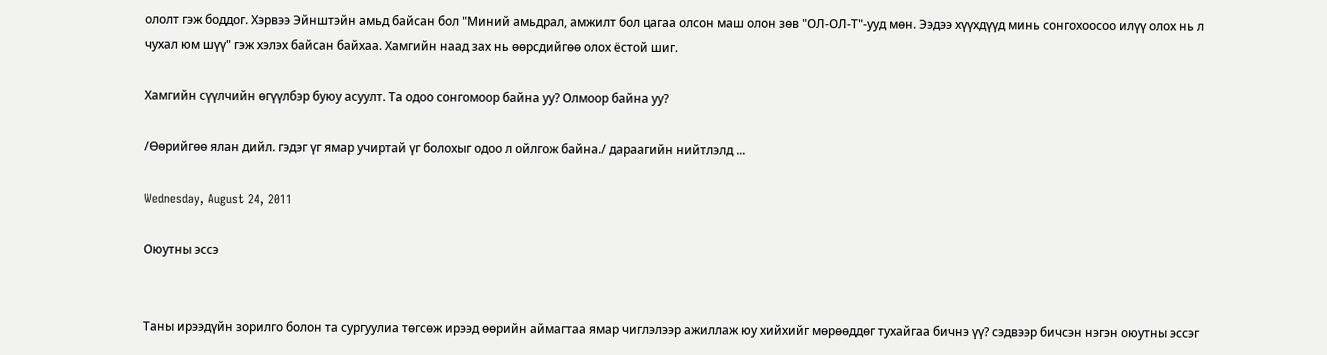ололт гэж боддог. Хэрвээ Эйнштэйн амьд байсан бол "Миний амьдрал, амжилт бол цагаа олсон маш олон зөв "ОЛ-ОЛ-Т"-ууд мөн. Ээдээ хүүхдүүд минь сонгохоосоо илүү олох нь л чухал юм шүү" гэж хэлэх байсан байхаа. Хамгийн наад зах нь өөрсдийгөө олох ёстой шиг.

Хамгийн сүүлчийн өгүүлбэр буюу асуулт. Та одоо сонгомоор байна уу? Олмоор байна уу?

/Өөрийгөө ялан дийл. гэдэг үг ямар учиртай үг болохыг одоо л ойлгож байна./ дараагийн нийтлэлд ...

Wednesday, August 24, 2011

Оюутны эссэ


Таны ирээдүйн зорилго болон та сургуулиа төгсөж ирээд өөрийн аймагтаа ямар чиглэлээр ажиллаж юу хийхийг мөрөөддөг тухайгаа бичнэ үү? сэдвээр бичсэн нэгэн оюутны эссэг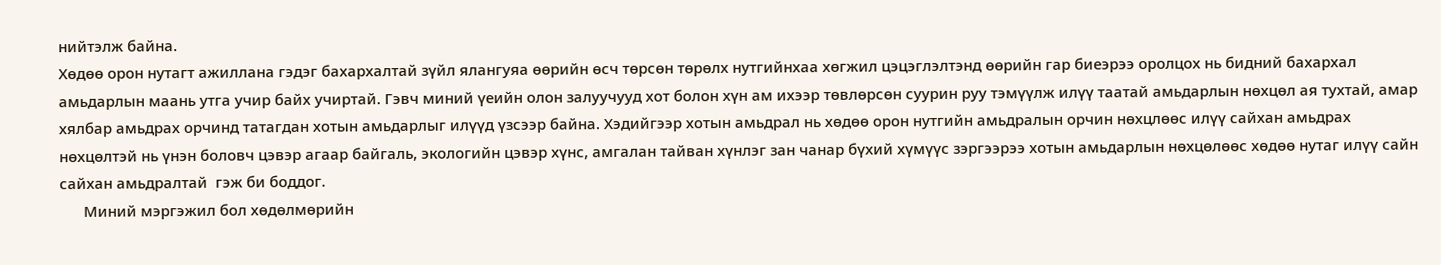нийтэлж байна.
Хөдөө орон нутагт ажиллана гэдэг бахархалтай зүйл ялангуяа өөрийн өсч төрсөн төрөлх нутгийнхаа хөгжил цэцэглэлтэнд өөрийн гар биеэрээ оролцох нь бидний бахархал амьдарлын маань утга учир байх учиртай. Гэвч миний үеийн олон залуучууд хот болон хүн ам ихээр төвлөрсөн суурин руу тэмүүлж илүү таатай амьдарлын нөхцөл ая тухтай, амар хялбар амьдрах орчинд татагдан хотын амьдарлыг илүүд үзсээр байна. Хэдийгээр хотын амьдрал нь хөдөө орон нутгийн амьдралын орчин нөхцлөөс илүү сайхан амьдрах нөхцөлтэй нь үнэн боловч цэвэр агаар байгаль, экологийн цэвэр хүнс, амгалан тайван хүнлэг зан чанар бүхий хүмүүс зэргээрээ хотын амьдарлын нөхцөлөөс хөдөө нутаг илүү сайн сайхан амьдралтай  гэж би боддог.
      Миний мэргэжил бол хөдөлмөрийн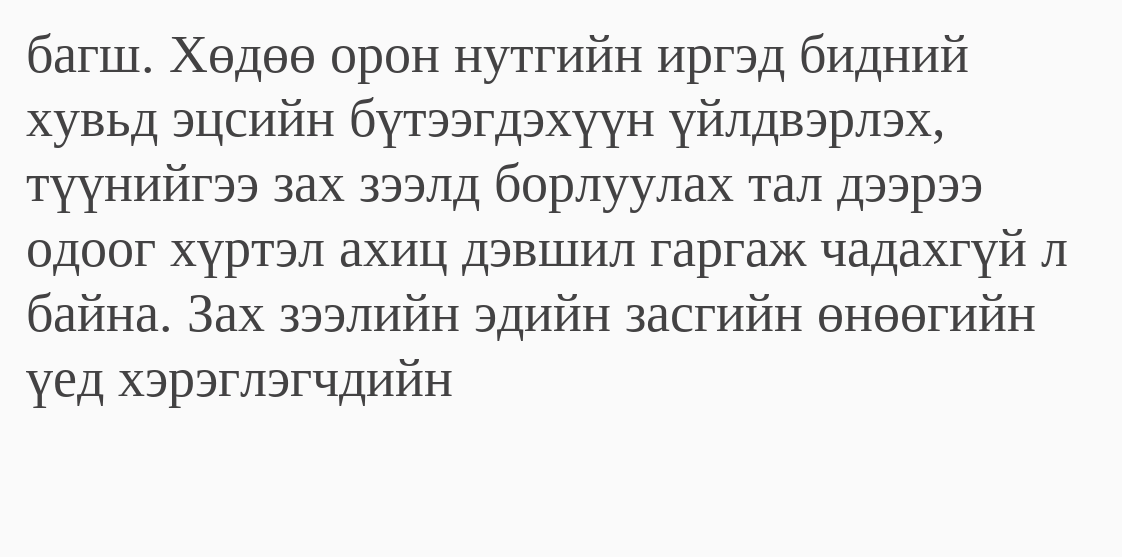багш. Хөдөө орон нутгийн иргэд бидний хувьд эцсийн бүтээгдэхүүн үйлдвэрлэх, түүнийгээ зах зээлд борлуулах тал дээрээ одоог хүртэл ахиц дэвшил гаргаж чадахгүй л байна. Зах зээлийн эдийн засгийн өнөөгийн үед хэрэглэгчдийн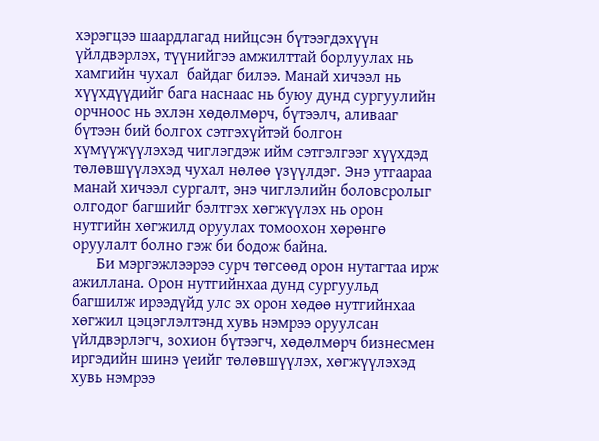хэрэгцээ шаардлагад нийцсэн бүтээгдэхүүн үйлдвэрлэх, түүнийгээ амжилттай борлуулах нь хамгийн чухал  байдаг билээ. Манай хичээл нь хүүхдүүдийг бага наснаас нь буюу дунд сургуулийн орчноос нь эхлэн хөдөлмөрч, бүтээлч, аливааг бүтээн бий болгох сэтгэхүйтэй болгон хүмүүжүүлэхэд чиглэгдэж ийм сэтгэлгээг хүүхдэд төлөвшүүлэхэд чухал нөлөө үзүүлдэг. Энэ утгаараа манай хичээл сургалт, энэ чиглэлийн боловсролыг олгодог багшийг бэлтгэх хөгжүүлэх нь орон нутгийн хөгжилд оруулах томоохон хөрөнгө оруулалт болно гэж би бодож байна.
      Би мэргэжлээрээ сурч төгсөөд орон нутагтаа ирж ажиллана. Орон нутгийнхаа дунд сургуульд багшилж ирээдүйд улс эх орон хөдөө нутгийнхаа хөгжил цэцэглэлтэнд хувь нэмрээ оруулсан үйлдвэрлэгч, зохион бүтээгч, хөдөлмөрч бизнесмен иргэдийн шинэ үеийг төлөвшүүлэх, хөгжүүлэхэд хувь нэмрээ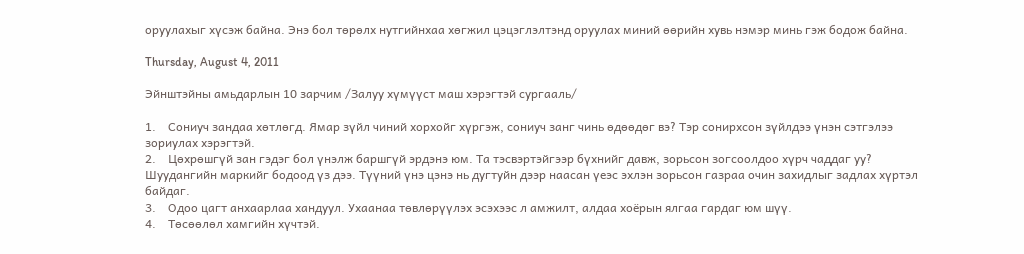оруулахыг хүсэж байна. Энэ бол төрөлх нутгийнхаа хөгжил цэцэглэлтэнд оруулах миний өөрийн хувь нэмэр минь гэж бодож байна.

Thursday, August 4, 2011

Эйнштэйны амьдарлын 10 зарчим /Залуу хүмүүст маш хэрэгтэй сургааль/

1.    Сониуч зандаа хөтлөгд. Ямар зүйл чиний хорхойг хүргэж, сониуч занг чинь өдөөдөг вэ? Тэр сонирхсон зүйлдээ үнэн сэтгэлээ зориулах хэрэгтэй.
2.    Цөхрөшгүй зан гэдэг бол үнэлж баршгүй эрдэнэ юм. Та тэсвэртэйгээр бүхнийг давж, зорьсон зогсоолдоо хүрч чаддаг уу? Шуудангийн маркийг бодоод үз дээ. Түүний үнэ цэнэ нь дугтуйн дээр наасан үеэс эхлэн зорьсон газраа очин захидлыг задлах хүртэл байдаг.
3.    Одоо цагт анхаарлаа хандуул. Ухаанаа төвлөрүүлэх эсэхээс л амжилт, алдаа хоёрын ялгаа гардаг юм шүү.
4.    Төсөөлөл хамгийн хүчтэй.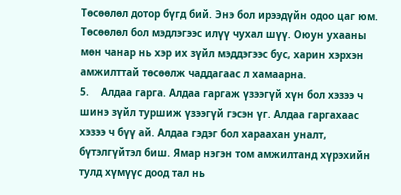Төсөөлөл дотор бүгд бий. Энэ бол ирээдүйн одоо цаг юм. Төсөөлөл бол мэдлэгээс илүү чухал шүү. Оюун ухааны мөн чанар нь хэр их зүйл мэддэгээс бус, харин хэрхэн амжилттай төсөөлж чаддагаас л хамаарна.
5.    Алдаа гарга. Алдаа гаргаж үзээгүй хүн бол хэзээ ч шинэ зүйл туршиж үзээгүй гэсэн үг. Алдаа гаргахаас хэзээ ч бүү ай. Алдаа гэдэг бол хараахан уналт, бүтэлгүйтэл биш. Ямар нэгэн том амжилтанд хүрэхийн тулд хүмүүс доод тал нь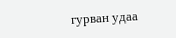гурван удаа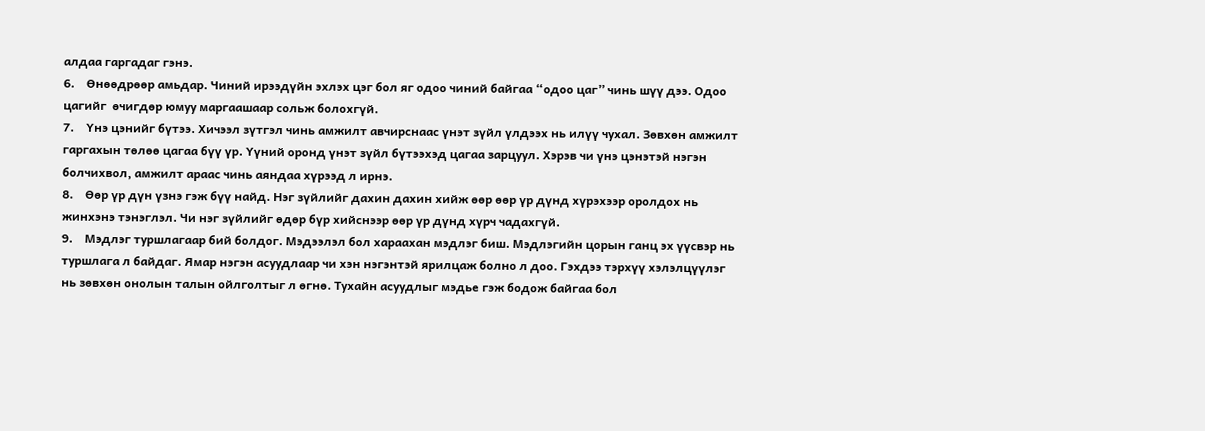алдаа гаргадаг гэнэ.
6.    Өнөөдрөөр амьдар. Чиний ирээдүйн эхлэх цэг бол яг одоо чиний байгаа “одоо цаг” чинь шүү дээ. Одоо цагийг  өчигдөр юмуу маргаашаар сольж болохгүй.
7.    Үнэ цэнийг бүтээ. Хичээл зүтгэл чинь амжилт авчирснаас үнэт зүйл үлдээх нь илүү чухал. Зөвхөн амжилт гаргахын төлөө цагаа бүү үр. Үүний оронд үнэт зүйл бүтээхэд цагаа зарцуул. Хэрэв чи үнэ цэнэтэй нэгэн болчихвол, амжилт араас чинь аяндаа хүрээд л ирнэ.
8.    Өөр үр дүн үзнэ гэж бүү найд. Нэг зүйлийг дахин дахин хийж өөр өөр үр дүнд хүрэхээр оролдох нь жинхэнэ тэнэглэл. Чи нэг зүйлийг өдөр бүр хийснээр өөр үр дүнд хүрч чадахгүй.
9.    Мэдлэг туршлагаар бий болдог. Мэдээлэл бол хараахан мэдлэг биш. Мэдлэгийн цорын ганц эх үүсвэр нь туршлага л байдаг. Ямар нэгэн асуудлаар чи хэн нэгэнтэй ярилцаж болно л доо. Гэхдээ тэрхүү хэлэлцүүлэг нь зөвхөн онолын талын ойлголтыг л өгнө. Тухайн асуудлыг мэдье гэж бодож байгаа бол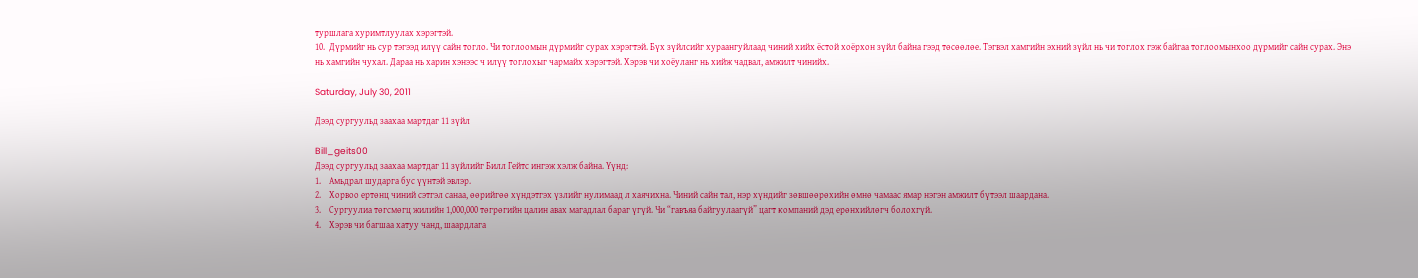туршлага хуримтлуулах хэрэгтэй.
10.  Дүрмийг нь сур тэгээд илүү сайн тогло. Чи тоглоомын дүрмийг сурах хэрэгтэй. Бүх зүйлсийг хураангуйлаад чиний хийх ёстой хоёрхон зүйл байна гээд төсөөлөе. Тэгвэл хамгийн эхний зүйл нь чи тоглох гэж байгаа тоглоомынхоо дүрмийг сайн сурах. Энэ нь хамгийн чухал. Дараа нь харин хэнээс ч илүү тоглохыг чармайх хэрэгтэй. Хэрэв чи хоёуланг нь хийж чадвал, амжилт чинийх.

Saturday, July 30, 2011

Дээд сургуульд заахаа мартдаг 11 зүйл

Bill_geits00
Дээд сургуульд заахаа мартдаг 11 зүйлийг Билл Гейтс ингэж хэлж байна. Үүнд:
1.    Амьдрал шударга бус үүнтэй эвлэр.
2.    Хорвоо ертөнц чиний сэтгэл санаа, өөрийгөө хүндэтгэх үзлийг нулимаад л хаячихна. Чиний сайн тал, нэр хүндийг зөвшөөрөхийн өмнө чамаас ямар нэгэн амжилт бүтээл шаардана.
3.    Сургуулиа төгсмөгц жилийн 1,000,000 төгрөгийн цалин авах магадлал бараг үгүй. Чи “гавъяа байгуулаагүй” цагт компаний дэд ерөнхийлөгч болохгүй.
4.    Хэрэв чи багшаа хатуу чанд, шаардлага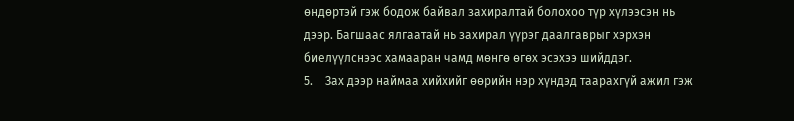өндөртэй гэж бодож байвал захиралтай болохоо түр хүлээсэн нь дээр. Багшаас ялгаатай нь захирал үүрэг даалгаврыг хэрхэн биелүүлснээс хамааран чамд мөнгө өгөх эсэхээ шийддэг.
5.    Зах дээр наймаа хийхийг өөрийн нэр хүндэд таарахгүй ажил гэж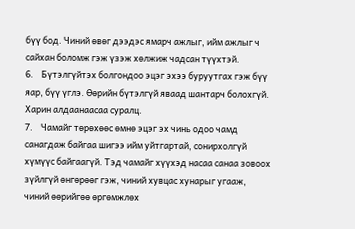бүү бод. Чиний өвөг дээдэс ямарч ажлыг, ийм ажлыг ч сайхан боломж гэж үзэж хөлжиж чадсан түүхтэй.
6.    Бүтэлгүйтэх болгондоо эцэг эхээ буруутгах гэж бүү яар, бүү үглэ. Өөрийн бүтэлгүй яваад шантарч болохгүй. Харин алдаанаасаа суралц.
7.    Чамайг төрөхөөс өмнө эцэг эх чинь одоо чамд санагдаж байгаа шигээ ийм уйтгартай, сонирхолгүй хүмүүс байгаагүй. Тэд чамайг хүүхэд насаа санаа зовоох зүйлгүй өнгөрөөг гэж, чиний хувцас хунарыг угааж, чиний өөрийгөө өргөмжлөх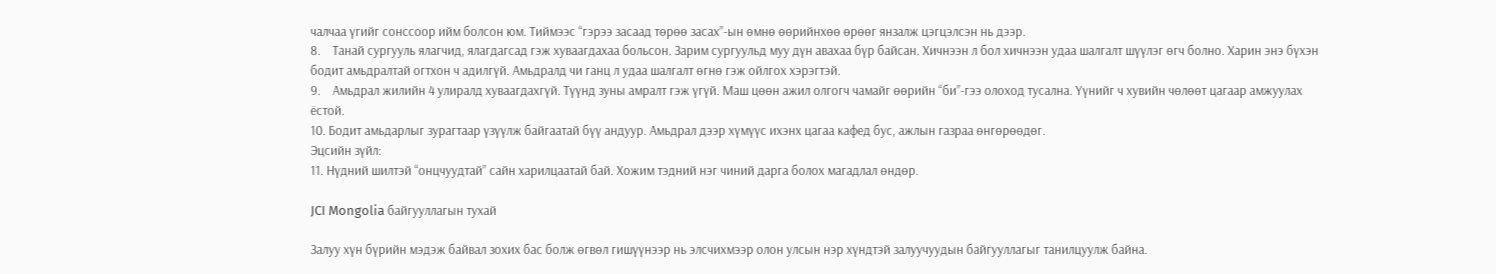чалчаа үгийг сонссоор ийм болсон юм. Тиймээс “гэрээ засаад төрөө засах”-ын өмнө өөрийнхөө өрөөг янзалж цэгцэлсэн нь дээр.
8.    Танай сургууль ялагчид, ялагдагсад гэж хуваагдахаа больсон. Зарим сургуульд муу дүн авахаа бүр байсан. Хичнээн л бол хичнээн удаа шалгалт шүүлэг өгч болно. Харин энэ бүхэн бодит амьдралтай огтхон ч адилгүй. Амьдралд чи ганц л удаа шалгалт өгнө гэж ойлгох хэрэгтэй.
9.    Амьдрал жилийн 4 улиралд хуваагдахгүй. Түүнд зуны амралт гэж үгүй. Маш цөөн ажил олгогч чамайг өөрийн “би”-гээ олоход тусална. Үүнийг ч хувийн чөлөөт цагаар амжуулах ёстой.
10. Бодит амьдарлыг зурагтаар үзүүлж байгаатай бүү андуур. Амьдрал дээр хүмүүс ихэнх цагаа кафед бус, ажлын газраа өнгөрөөдөг.
Эцсийн зүйл:
11. Нүдний шилтэй “онцчуудтай” сайн харилцаатай бай. Хожим тэдний нэг чиний дарга болох магадлал өндөр.

JCI Mongolia байгууллагын тухай

Залуу хүн бүрийн мэдэж байвал зохих бас болж өгвөл гишүүнээр нь элсчихмээр олон улсын нэр хүндтэй залуучуудын байгууллагыг танилцуулж байна.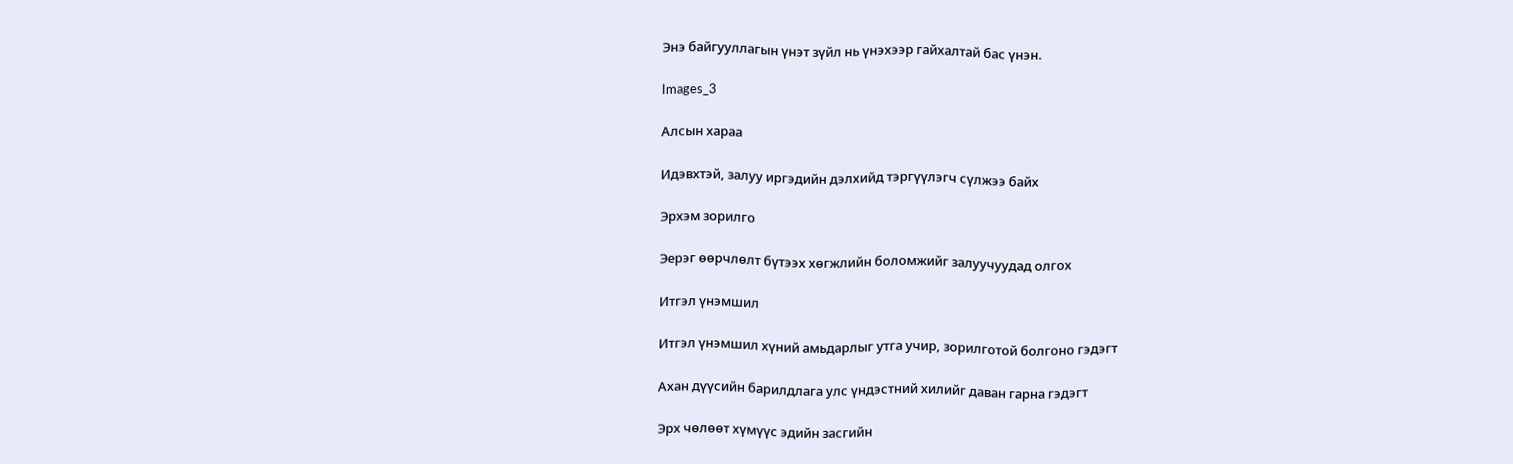Энэ байгууллагын үнэт зүйл нь үнэхээр гайхалтай бас үнэн.

Images_3

Алсын хараа

Идэвхтэй, залуу иргэдийн дэлхийд тэргүүлэгч сүлжээ байх

Эрхэм зорилго

Эерэг өөрчлөлт бүтээх хөгжлийн боломжийг залуучуудад олгох

Итгэл үнэмшил

Итгэл үнэмшил хүний амьдарлыг утга учир, зорилготой болгоно гэдэгт

Ахан дүүсийн барилдлага улс үндэстний хилийг даван гарна гэдэгт

Эрх чөлөөт хүмүүс эдийн засгийн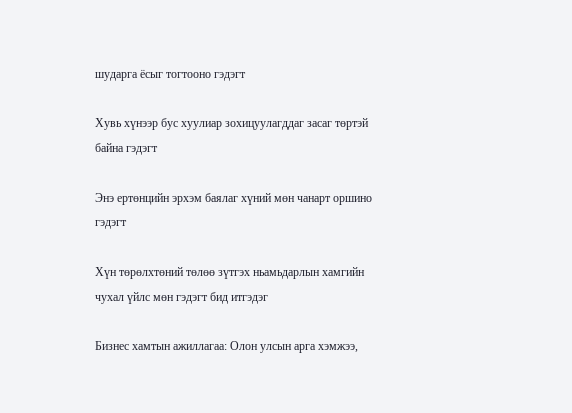шударга ёсыг тогтооно гэдэгт

Хувь хүнээр бус хуулиар зохицуулагддаг засаг төртэй байна гэдэгт

Энэ ертөнцийн эрхэм баялаг хүний мөн чанарт оршино гэдэгт

Хүн төрөлхтөний төлөө зүтгэх ньамьдарлын хамгийн чухал үйлс мөн гэдэгт бид итгэдэг

Бизнес хамтын ажиллагаа: Олон улсын арга хэмжээ,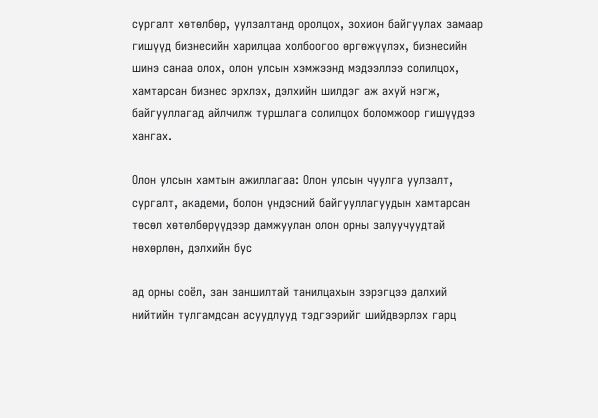сургалт хөтөлбөр, уулзалтанд оролцох, зохион байгуулах замаар гишүүд бизнесийн харилцаа холбоогоо өргөжүүлэх, бизнесийн шинэ санаа олох, олон улсын хэмжээнд мэдээллээ солилцох, хамтарсан бизнес эрхлэх, дэлхийн шилдэг аж ахуй нэгж, байгууллагад айлчилж туршлага солилцох боломжоор гишүүдээ хангах.

Олон улсын хамтын ажиллагаа: Олон улсын чуулга уулзалт, сургалт, академи, болон үндэсний байгууллагуудын хамтарсан төсөл хөтөлбөрүүдээр дамжуулан олон орны залуучуудтай нөхөрлөн, дэлхийн бус

ад орны соёл, зан заншилтай танилцахын зэрэгцээ далхий нийтийн тулгамдсан асуудлууд тэдгээрийг шийдвэрлэх гарц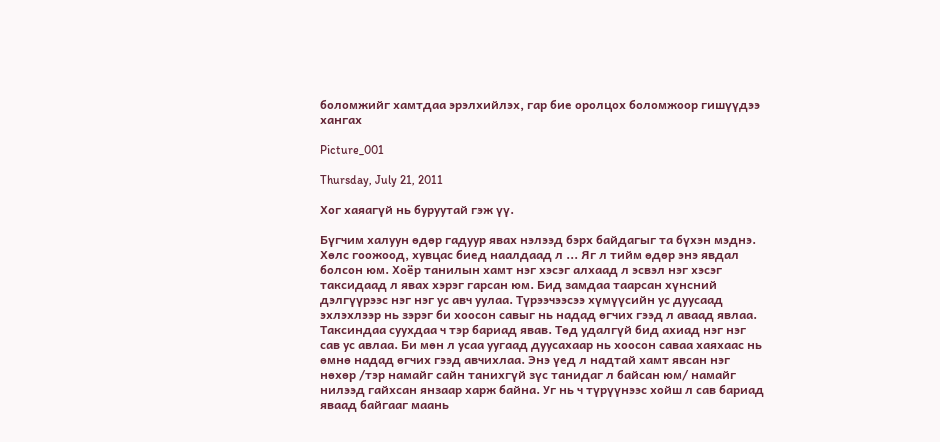боломжийг хамтдаа эрэлхийлэх, гар бие оролцох боломжоор гишүүдээ хангах

Picture_001

Thursday, July 21, 2011

Хог хаяагүй нь буруутай гэж үү.

Бүгчим халуун өдөр гадуур явах нэлээд бэрх байдагыг та бүхэн мэднэ. Хөлс гоожоод, хувцас биед наалдаад л ... Яг л тийм өдөр энэ явдал болсон юм. Хоёр танилын хамт нэг хэсэг алхаад л эсвэл нэг хэсэг таксидаад л явах хэрэг гарсан юм. Бид замдаа таарсан хүнсний дэлгүүрээс нэг нэг ус авч уулаа. Түрээчээсээ хүмүүсийн ус дуусаад эхлэхлээр нь зэрэг би хоосон савыг нь надад өгчих гээд л аваад явлаа. Таксиндаа суухдаа ч тэр бариад явав. Төд удалгүй бид ахиад нэг нэг сав ус авлаа. Би мөн л усаа уугаад дуусахаар нь хоосон саваа хаяхаас нь өмнө надад өгчих гээд авчихлаа. Энэ үед л надтай хамт явсан нэг нөхөр /тэр намайг сайн танихгүй зүс танидаг л байсан юм/ намайг нилээд гайхсан янзаар харж байна. Уг нь ч түрүүнээс хойш л сав бариад яваад байгааг маань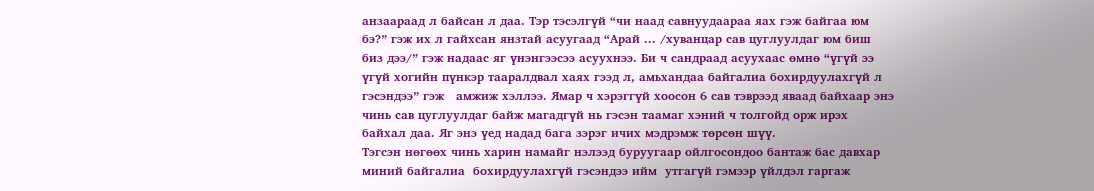анзаараад л байсан л даа. Тэр тэсэлгүй “чи наад савнуудаараа яах гэж байгаа юм бэ?” гэж их л гайхсан янзтай асуугаад “Арай ... /хуванцар сав цуглуулдаг юм биш биз дээ/” гэж надаас яг үнэнгээсээ асуухнээ. Би ч сандраад асуухаас өмнө “үгүй ээ үгүй хогийн пүнкэр тааралдвал хаях гээд л, амьхандаа байгалиа бохирдуулахгүй л гэсэндээ” гэж   амжиж хэллээ. Ямар ч хэрэггүй хоосон 6 сав тэврээд яваад байхаар энэ чинь сав цуглуулдаг байж магадгүй нь гэсэн таамаг хэний ч толгойд орж ирэх  байхал даа. Яг энэ үед надад бага зэрэг ичих мэдрэмж төрсөн шүү.
Тэгсэн нөгөөх чинь харин намайг нэлээд буруугаар ойлгосондоо бантаж бас давхар миний байгалиа  бохирдуулахгүй гэсэндээ ийм  утгагүй гэмээр үйлдэл гаргаж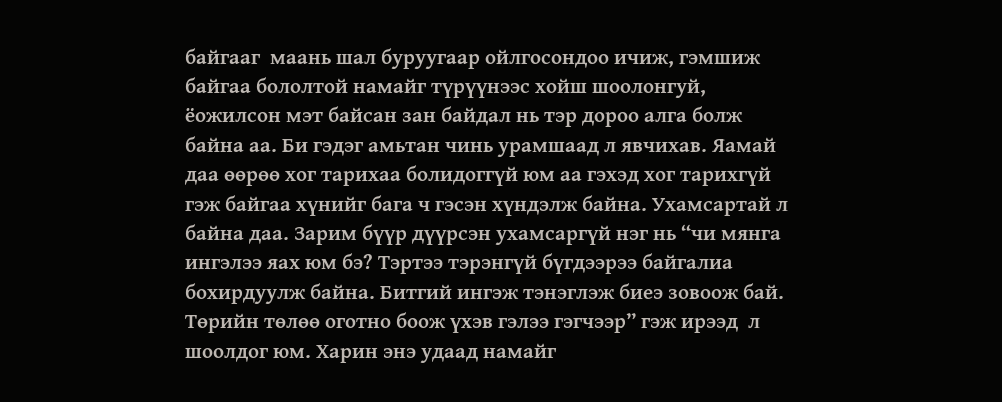байгааг  маань шал буруугаар ойлгосондоо ичиж, гэмшиж байгаа бололтой намайг түрүүнээс хойш шоолонгуй, ёожилсон мэт байсан зан байдал нь тэр дороо алга болж байна аа. Би гэдэг амьтан чинь урамшаад л явчихав. Яамай даа өөрөө хог тарихаа болидоггүй юм аа гэхэд хог тарихгүй гэж байгаа хүнийг бага ч гэсэн хүндэлж байна. Ухамсартай л байна даа. Зарим бүүр дүүрсэн ухамсаргүй нэг нь “чи мянга ингэлээ яах юм бэ? Тэртээ тэрэнгүй бүгдээрээ байгалиа бохирдуулж байна. Битгий ингэж тэнэглэж биеэ зовоож бай. Төрийн төлөө оготно боож үхэв гэлээ гэгчээр” гэж ирээд  л шоолдог юм. Харин энэ удаад намайг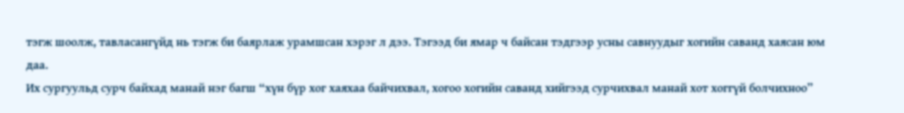тэгж шоолж, тавласангүйд нь тэгж би баярлаж урамшсан хэрэг л дээ. Тэгээд би ямар ч байсан тэдгээр усны савнуудыг хогийн саванд хаясан юм даа.
Их сургуульд сурч байхад манай нэг багш “хүн бүр хог хаяхаа байчихвал, хогоо хогийн саванд хийгээд сурчихвал манай хот хоггүй болчихноо”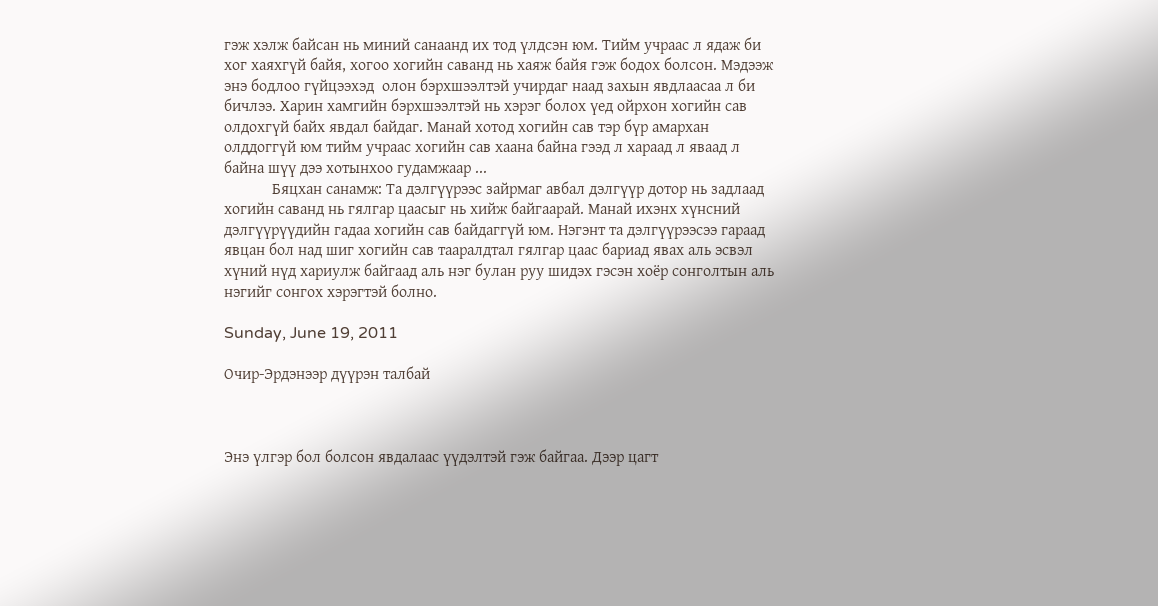гэж хэлж байсан нь миний санаанд их тод үлдсэн юм. Тийм учраас л ядаж би хог хаяхгүй байя, хогоо хогийн саванд нь хаяж байя гэж бодох болсон. Мэдээж энэ бодлоо гүйцээхэд  олон бэрхшээлтэй учирдаг наад захын явдлаасаа л би бичлээ. Харин хамгийн бэрхшээлтэй нь хэрэг болох үед ойрхон хогийн сав олдохгүй байх явдал байдаг. Манай хотод хогийн сав тэр бүр амархан олддоггүй юм тийм учраас хогийн сав хаана байна гээд л хараад л яваад л байна шүү дээ хотынхоо гудамжаар ...
            Бяцхан санамж: Та дэлгүүрээс зайрмаг авбал дэлгүүр дотор нь задлаад хогийн саванд нь гялгар цаасыг нь хийж байгаарай. Манай ихэнх хүнсний дэлгүүрүүдийн гадаа хогийн сав байдаггүй юм. Нэгэнт та дэлгүүрээсээ гараад явцан бол над шиг хогийн сав тааралдтал гялгар цаас бариад явах аль эсвэл хүний нүд хариулж байгаад аль нэг булан руу шидэх гэсэн хоёр сонголтын аль нэгийг сонгох хэрэгтэй болно.

Sunday, June 19, 2011

Очир-Эрдэнээр дүүрэн талбай



Энэ үлгэр бол болсон явдалаас үүдэлтэй гэж байгаа. Дээр цагт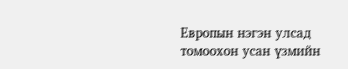Европын нэгэн улсад томоохон усан үзмийн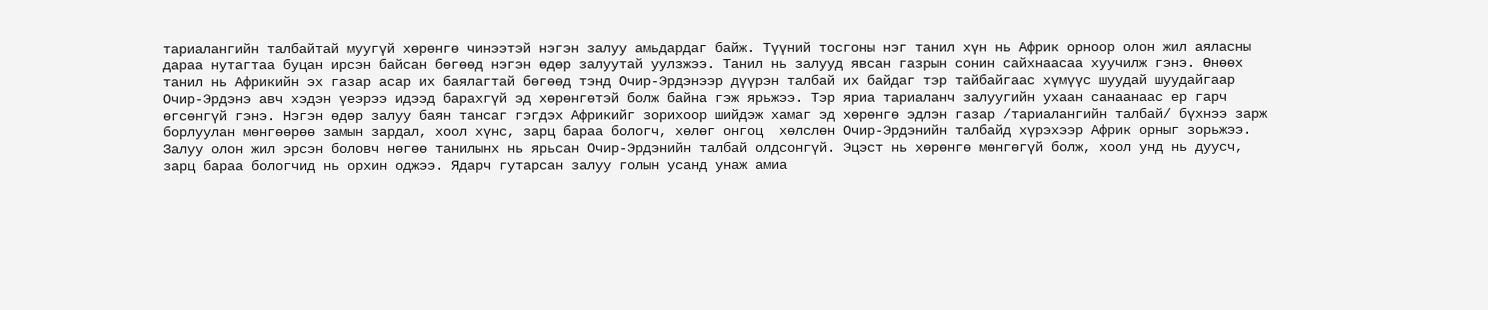тариалангийн талбайтай муугүй хөрөнгө чинээтэй нэгэн залуу амьдардаг байж. Түүний тосгоны нэг танил хүн нь Африк орноор олон жил аяласны дараа нутагтаа буцан ирсэн байсан бөгөөд нэгэн өдөр залуутай уулзжээ. Танил нь залууд явсан газрын сонин сайхнаасаа хуучилж гэнэ. Өнөөх танил нь Африкийн эх газар асар их баялагтай бөгөөд тэнд Очир-Эрдэнээр дүүрэн талбай их байдаг тэр тайбайгаас хүмүүс шуудай шуудайгаар Очир-Эрдэнэ авч хэдэн үеэрээ идээд барахгүй эд хөрөнгөтэй болж байна гэж ярьжээ. Тэр яриа тариаланч залуугийн ухаан санаанаас ер гарч өгсөнгүй гэнэ. Нэгэн өдөр залуу баян тансаг гэгдэх Африкийг зорихоор шийдэж хамаг эд хөрөнгө эдлэн газар /тариалангийн талбай/ бүхнээ зарж борлуулан мөнгөөрөө замын зардал, хоол хүнс, зарц бараа бологч, хөлөг онгоц  хөлслөн Очир-Эрдэнийн талбайд хүрэхээр Африк орныг зорьжээ. Залуу олон жил эрсэн боловч нөгөө танилынх нь ярьсан Очир-Эрдэнийн талбай олдсонгүй. Эцэст нь хөрөнгө мөнгөгүй болж, хоол унд нь дуусч, зарц бараа бологчид нь орхин оджээ. Ядарч гутарсан залуу голын усанд унаж амиа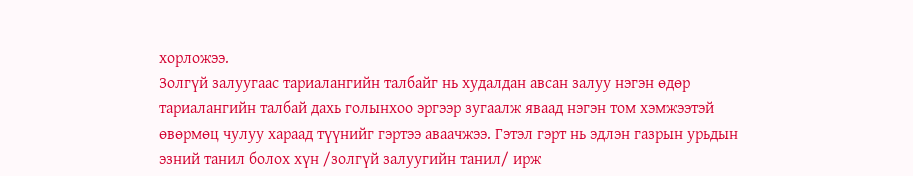хорложээ.
Золгүй залуугаас тариалангийн талбайг нь худалдан авсан залуу нэгэн өдөр тариалангийн талбай дахь голынхоо эргээр зугаалж яваад нэгэн том хэмжээтэй өвөрмөц чулуу хараад түүнийг гэртээ аваачжээ. Гэтэл гэрт нь эдлэн газрын урьдын эзний танил болох хүн /золгүй залуугийн танил/ ирж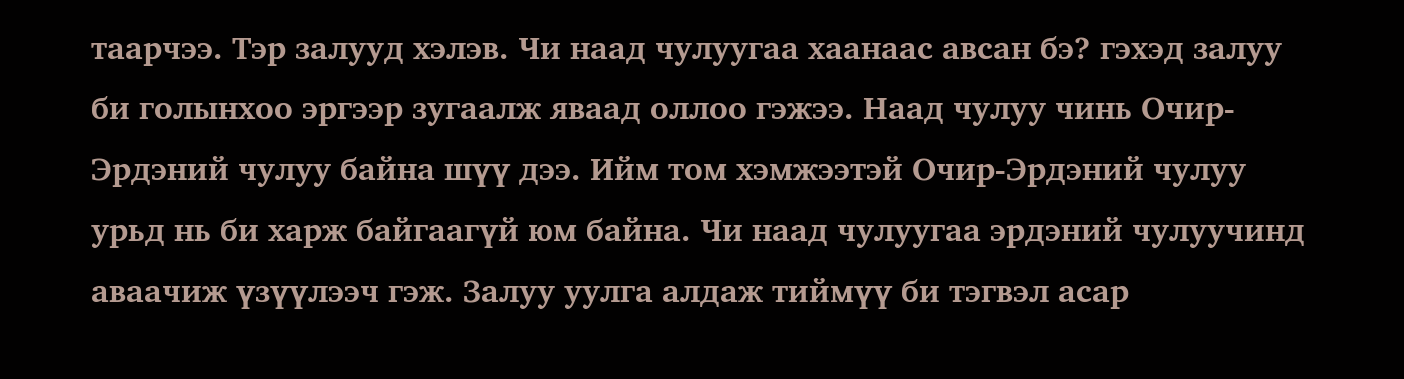таарчээ. Тэр залууд хэлэв. Чи наад чулуугаа хаанаас авсан бэ? гэхэд залуу би голынхоо эргээр зугаалж яваад оллоо гэжээ. Наад чулуу чинь Очир-Эрдэний чулуу байна шүү дээ. Ийм том хэмжээтэй Очир-Эрдэний чулуу урьд нь би харж байгаагүй юм байна. Чи наад чулуугаа эрдэний чулуучинд аваачиж үзүүлээч гэж. Залуу уулга алдаж тиймүү би тэгвэл асар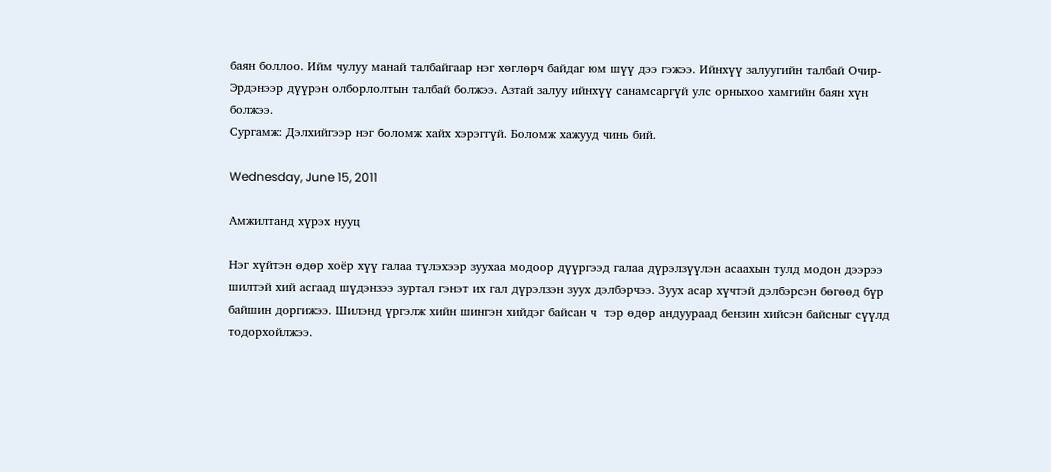баян боллоо. Ийм чулуу манай талбайгаар нэг хөглөрч байдаг юм шүү дээ гэжээ. Ийнхүү залуугийн талбай Очир-Эрдэнээр дүүрэн олборлолтын талбай болжээ. Азтай залуу ийнхүү санамсаргүй улс орныхоо хамгийн баян хүн болжээ.
Сургамж: Дэлхийгээр нэг боломж хайх хэрэггүй. Боломж хажууд чинь бий.

Wednesday, June 15, 2011

Амжилтанд хүрэх нууц

Нэг хүйтэн өдөр хоёр хүү галаа түлэхээр зуухаа модоор дүүргээд галаа дүрэлзүүлэн асаахын тулд модон дээрээ шилтэй хий асгаад шүдэнзээ зуртал гэнэт их гал дүрэлзэн зуух дэлбэрчээ. Зуух асар хүчтэй дэлбэрсэн бөгөөд бүр байшин доргижээ. Шилэнд үргэлж хийн шингэн хийдэг байсан ч  тэр өдөр андуураад бензин хийсэн байсныг сүүлд тодорхойлжээ.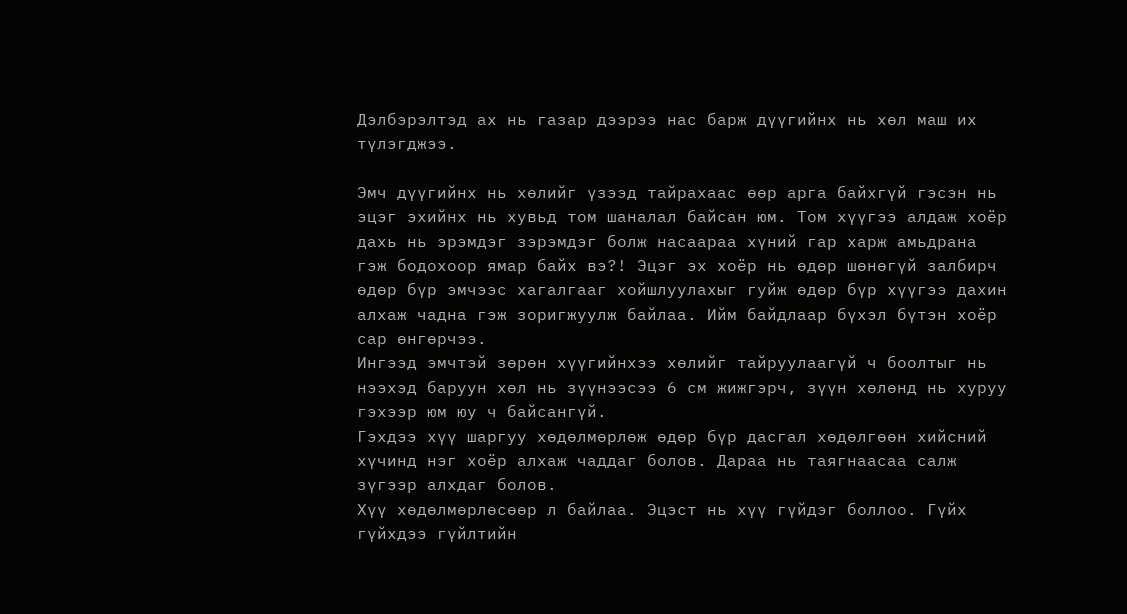Дэлбэрэлтэд ах нь газар дээрээ нас барж дүүгийнх нь хөл маш их түлэгджээ.

Эмч дүүгийнх нь хөлийг үзээд тайрахаас өөр арга байхгүй гэсэн нь эцэг эхийнх нь хувьд том шаналал байсан юм. Том хүүгээ алдаж хоёр дахь нь эрэмдэг зэрэмдэг болж насаараа хүний гар харж амьдрана гэж бодохоор ямар байх вэ?! Эцэг эх хоёр нь өдөр шөнөгүй залбирч өдөр бүр эмчээс хагалгааг хойшлуулахыг гуйж өдөр бүр хүүгээ дахин алхаж чадна гэж зоригжуулж байлаа. Ийм байдлаар бүхэл бүтэн хоёр сар өнгөрчээ.
Ингээд эмчтэй зөрөн хүүгийнхээ хөлийг тайруулаагүй ч боолтыг нь нээхэд баруун хөл нь зүүнээсээ 6 см жижгэрч, зүүн хөлөнд нь хуруу гэхээр юм юу ч байсангүй.
Гэхдээ хүү шаргуу хөдөлмөрлөж өдөр бүр дасгал хөдөлгөөн хийсний хүчинд нэг хоёр алхаж чаддаг болов. Дараа нь таягнаасаа салж зүгээр алхдаг болов.
Хүү хөдөлмөрлөсөөр л байлаа. Эцэст нь хүү гүйдэг боллоо. Гүйх гүйхдээ гүйлтийн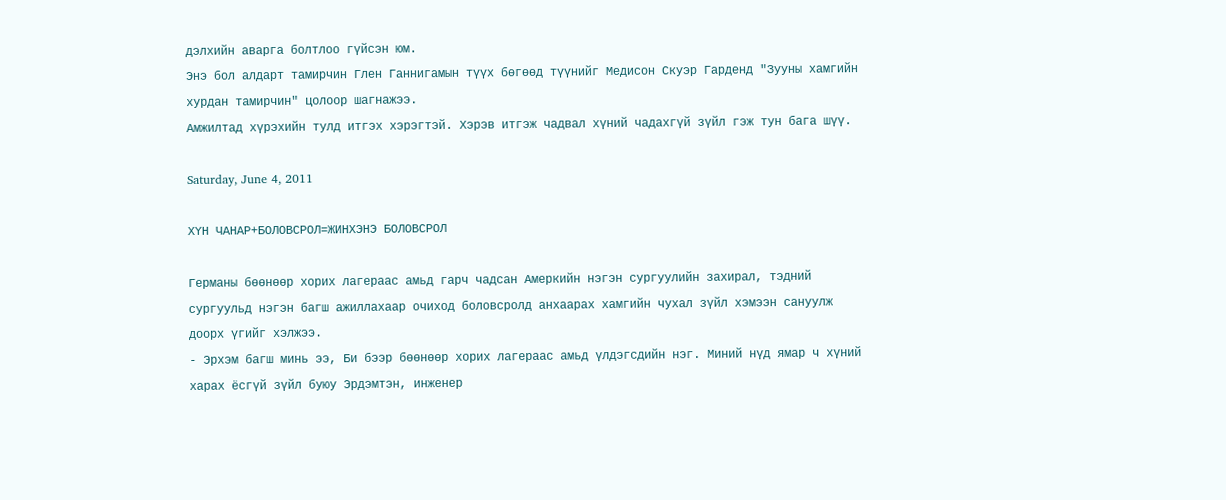дэлхийн аварга болтлоо гүйсэн юм.
Энэ бол алдарт тамирчин Глен Ганнигамын түүх бөгөөд түүнийг Медисон Скуэр Гарденд "Зууны хамгийн хурдан тамирчин" цолоор шагнажээ.
Амжилтад хүрэхийн тулд итгэх хэрэгтэй. Хэрэв итгэж чадвал хүний чадахгүй зүйл гэж тун бага шүү.

Saturday, June 4, 2011

ХҮН ЧАНАР+БОЛОВСРОЛ=ЖИНХЭНЭ БОЛОВСРОЛ

Германы бөөнөөр хорих лагераас амьд гарч чадсан Амеркийн нэгэн сургуулийн захирал, тэдний сургуульд нэгэн багш ажиллахаар очиход боловсролд анхаарах хамгийн чухал зүйл хэмээн сануулж доорх үгийг хэлжээ.
- Эрхэм багш минь ээ, Би бээр бөөнөөр хорих лагераас амьд үлдэгсдийн нэг. Миний нүд ямар ч хүний харах ёсгүй зүйл буюу Эрдэмтэн, инженер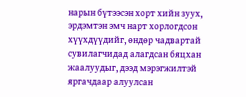нарын бүтээсэн хорт хийн зуух, эрдэмтэн эмч нарт хорлогдсон хүүхдүүдийг, өндөр чадвартай сувилагчидад алагдсан бяцхан жаалуудыг, дээд мэрэгжилтэй яргачдаар алуулсан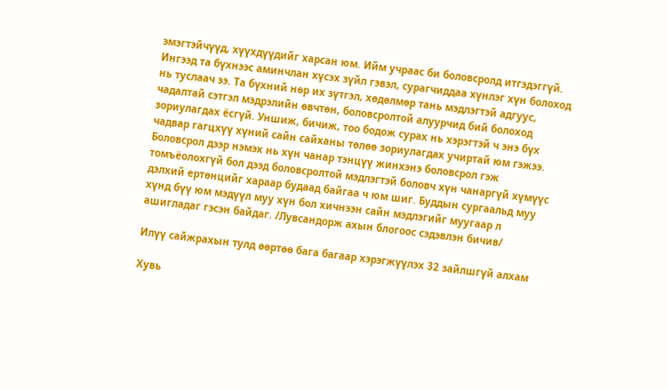эмэгтэйчүүд, хүүхдүүдийг харсан юм. Ийм учраас би боловсролд итгэдэггүй. Ингээд та бүхнээс аминчлан хүсэх зүйл гэвэл, сурагчиддаа хүнлэг хүн болоход нь туслаач ээ. Та бүхний нөр их зүтгэл, хөдөлмөр тань мэдлэгтэй адгуус, чадалтай сэтгэл мэдрэлийн өвчтөн, боловсролтой алуурчид бий болоход зориулагдах ёсгүй. Уншиж, бичиж, тоо бодож сурах нь хэрэгтэй ч энэ бүх чадвар гагцхүү хүний сайн сайханы төлөө зориулагдах учиртай юм гэжээ.
Боловсрол дээр нэмэх нь хүн чанар тэнцүү жинхэнэ боловсрол гэж томъёолохгүй бол дээд боловсролтой мэдлэгтэй боловч хүн чанаргүй хүмүүс дэлхий ертөнцийг хараар будаад байгаа ч юм шиг. Буддын сургаальд муу хүнд бүү юм мэдүүл муу хүн бол хичнээн сайн мэдлэгийг муугаар л ашигладаг гэсэн байдаг. /Лувсандорж ахын блогоос сэдэвлэн бичив/

Илүү сайжрахын тулд өөртөө бага багаар хэрэгжүүлэх 32 зайлшгүй алхам

Хувь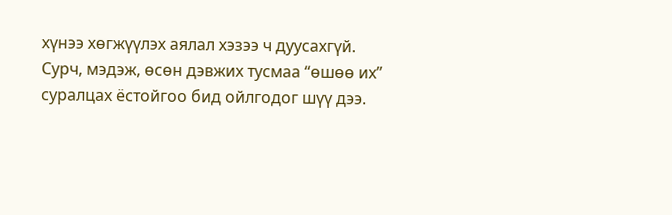хүнээ хөгжүүлэх аялал хэзээ ч дуусахгүй. Cурч, мэдэж, өсөн дэвжих тусмаа “өшөө их” суралцах ёстойгоо бид ойлгодог шүү дээ.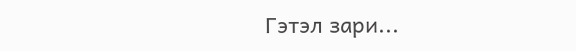Гэтэл зари...